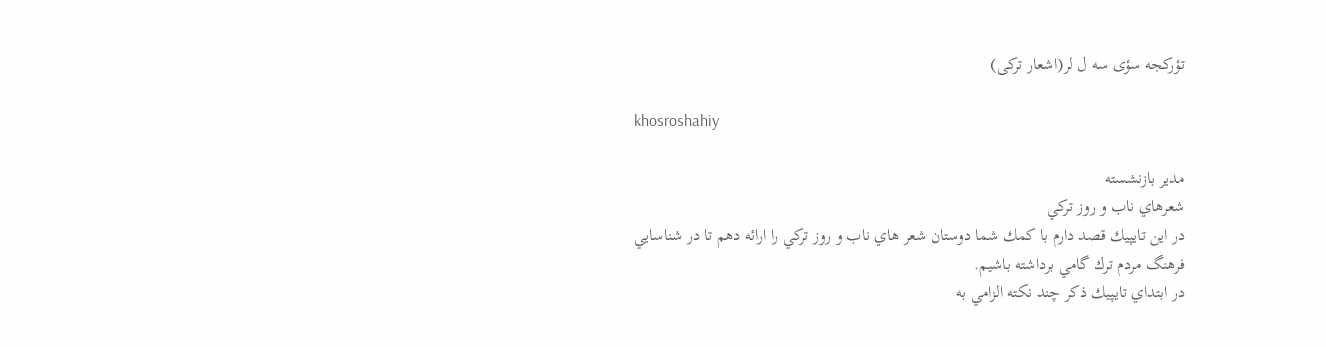تؤرکجه سؤی سه ل لر(اشعار ترکی)

khosroshahiy

مدیر بازنشسته
شعرهاي ناب و روز تركي
در اين تايپيك قصد دارم با كمك شما دوستان شعر هاي ناب و روز تركي را ارائه دهم تا در شناسايي فرهنگ مردم ترك گامي برداشته باشيم.
در ابتداي تايپيك ذكر چند نكته الزامي به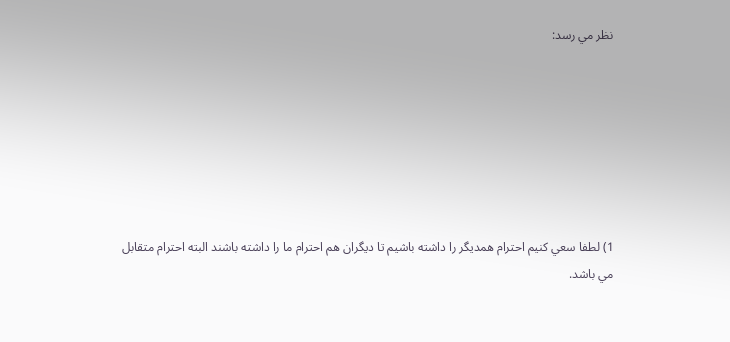نظر مي رسد:







1) لطفا سعي كنيم احترام همديگر را داشته باشيم تا ديگران هم احترام ما را داشته باشند البته احترام متقابل مي باشد.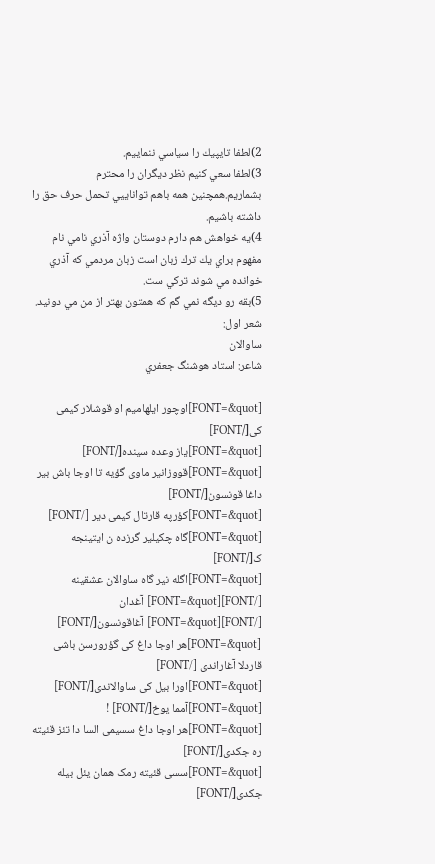2)لطفا تايپيك را سياسي ننماييم.
3)لطفا سعي كنيم نظر ديگران را محترم بشماريم.همچنين همه باهم تواناييي تحمل حرف حق را داشته باشيم.
4)يه خواهش هم دارم دوستان واژه آذري نامي نام مفهوم براي يك ترك زبان است زبان مردمي كه آذري خوانده مي شوند تركي ست.
5)بقه رو ديگه نمي گم كه همتون بهتر از من مي دونيد.
شعر اول:
ساوالان
شاعر: استاد هوشنگ جعفري

[FONT=&quot]اوچور ایلهامیم او قوشلار کیمی کی[/FONT]
[FONT=&quot]یاز وعده سینده[/FONT]
[FONT=&quot]قووزانیر ماوی گؤیه تا اوجا باش بیر داغا قونسون[/FONT]
[FONT=&quot]کؤرپه قارتال کیمی دیر [/FONT]
[FONT=&quot]گاه چکیلیر گرزده ن ایتینجه ک[/FONT]
[FONT=&quot]اگله نیر گاه ساوالان عشقینه [/FONT][FONT=&quot] آغدان [/FONT][FONT=&quot] آغاقونسون[/FONT]
[FONT=&quot]هر اوجا داغ کی گؤرورسن باشی قاردلا آغاراندی [/FONT]
[FONT=&quot]اورا بیل کی ساوالاندی[/FONT]
[FONT=&quot]آمما یوخ[/FONT] !
[FONT=&quot]هر اوجا داغ سسیمی السا دا تئز قئیته ره جکدی[/FONT]
[FONT=&quot]سسی قئیته رمک همان یئل بیله جکدی[/FONT]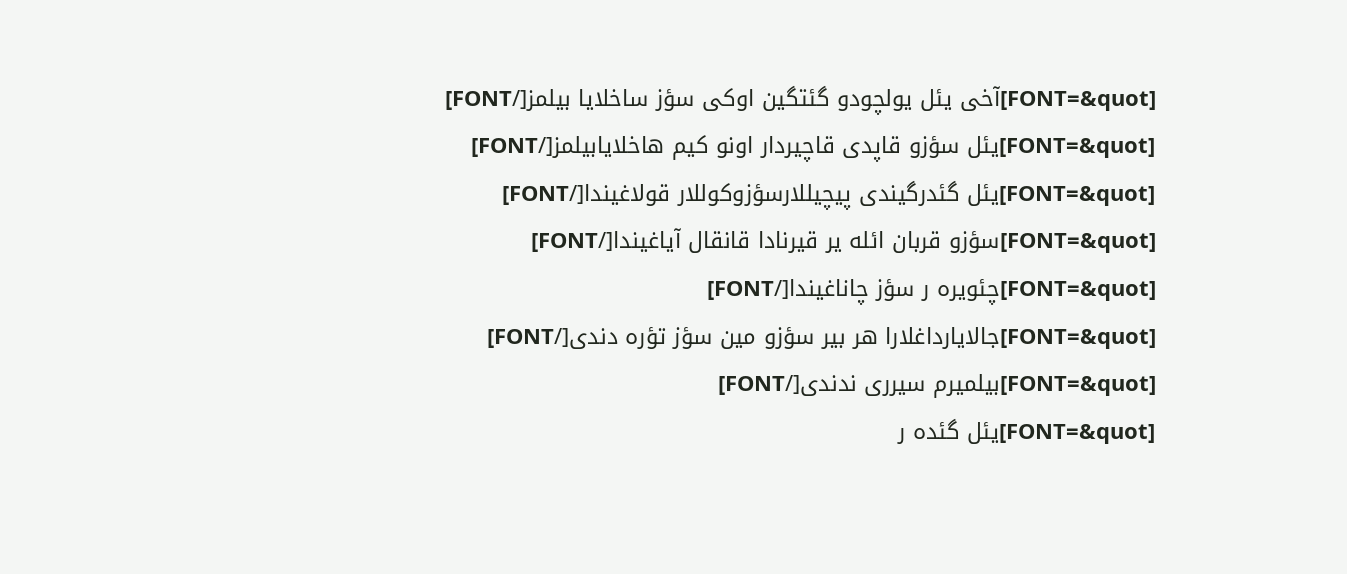[FONT=&quot]آخی یئل یولچودو گئتگین اوکی سؤز ساخلایا بیلمز[/FONT]
[FONT=&quot]یئل سؤزو قاپدی قاچیردار اونو کیم هاخلایابیلمز[/FONT]
[FONT=&quot]یئل گئدرگیندی پیچیللارسؤزوکوللار قولاغیندا[/FONT]
[FONT=&quot]سؤزو قربان ائله یر قیرنادا قانقال آیاغیندا[/FONT]
[FONT=&quot]چئویره ر سؤز چاناغیندا[/FONT]
[FONT=&quot]جالایارداغلارا هر بیر سؤزو مین سؤز تؤره دندی[/FONT]
[FONT=&quot]بیلمیرم سیرری ندندی[/FONT]
[FONT=&quot]یئل گئده ر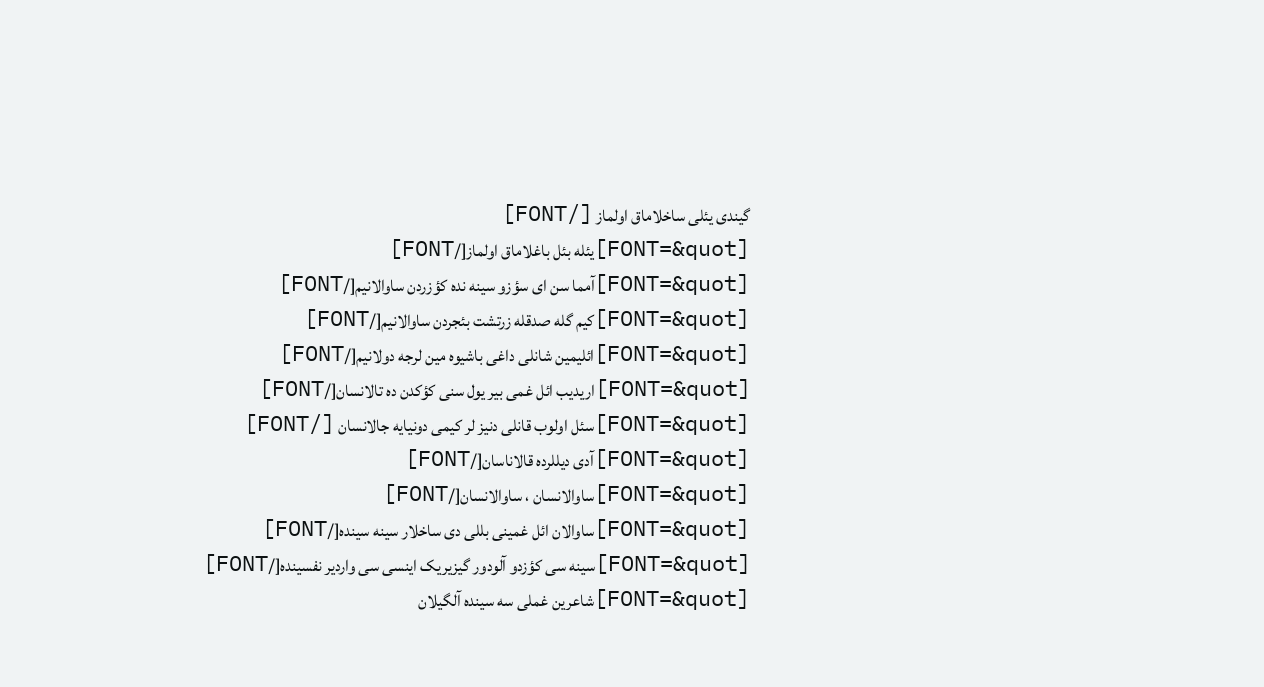گیندی یئلی ساخلاماق اولماز [/FONT]
[FONT=&quot]یئله بئل باغلاماق اولماز[/FONT]
[FONT=&quot]آمما سن ای سؤزو سینه نده کؤزردن ساوالانیم[/FONT]
[FONT=&quot]کیم گله صدقله زرتشت بئجردن ساوالانیم[/FONT]
[FONT=&quot]ائلیمین شانلی داغی باشیوه مین لرجه دولانیم[/FONT]
[FONT=&quot]اریدیب ائل غمی بیر یول سنی کؤکدن ده تالانسان[/FONT]
[FONT=&quot]سئل اولوب قانلی دنیز لر کیمی دونیایه جالانسان [/FONT]
[FONT=&quot]آدی دیللرده قالاناسان[/FONT]
[FONT=&quot]ساوالانسان ، ساوالانسان[/FONT]
[FONT=&quot]ساوالان ائل غمینی بللی دی ساخلار سینه سینده[/FONT]
[FONT=&quot]سینه سی کؤزدو آلودور گیزیریک اینسی سی واردیر نفسینده[/FONT]
[FONT=&quot]شاعرین غملی سه سینده آلگیلان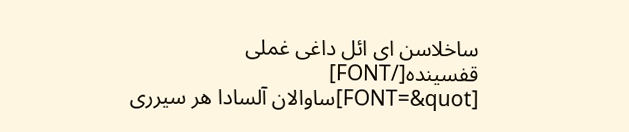ساخلاسن ای ائل داغی غملی قفسینده[/FONT]
[FONT=&quot]ساوالان آلسادا هر سیرری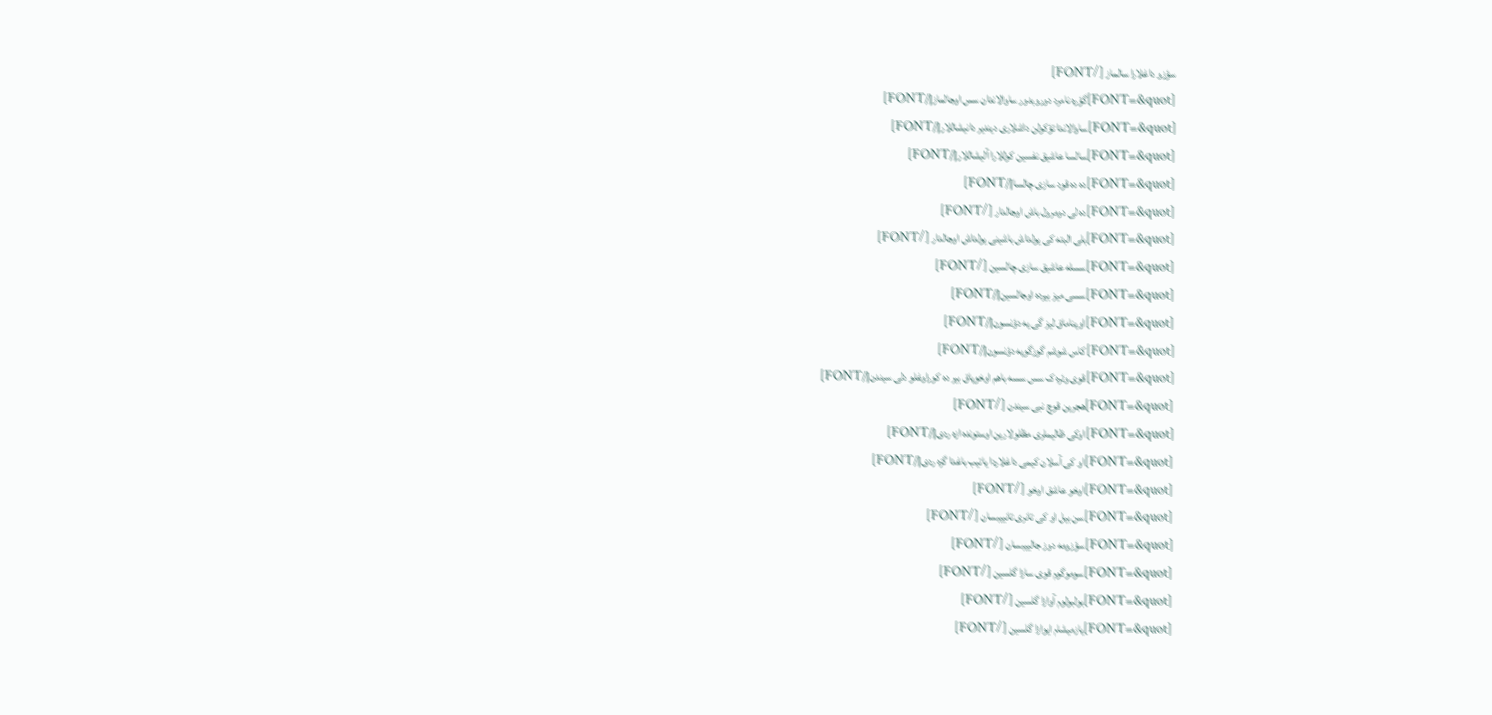سؤزو داغلارا سالماز [/FONT]
[FONT=&quot]گؤره نامرد دوروبدور ساوالاندان سس اوجالماز[/FONT]
[FONT=&quot]ساوالاندا تؤکولن داشلاری دیندیر دانیشاللار[/FONT]
[FONT=&quot]سالسا عاشیق نفسین کوللارا آلیشاللار[/FONT]
[FONT=&quot]ده ده قود سازی چالسا[/FONT]
[FONT=&quot]ده لی دومرول باش اوجالدار [/FONT]
[FONT=&quot]بلی البته کی یولداش باشینی یولداش اوجالدار [/FONT]
[FONT=&quot]سسله عاشیق سازی چالسین [/FONT]
[FONT=&quot]سسی میز بیرده اوجالسین[/FONT]
[FONT=&quot]اویناماق لیز گی یه دؤنسون[/FONT]
[FONT=&quot]کاس شوشم گوزگویه دؤنسون[/FONT]
[FONT=&quot]قوی وئره ک سس سسه باهم اوخویاق بیر ده کوراوغلو دلی سیندن[/FONT]
[FONT=&quot]هجرین قوچ نبی سیندن [/FONT]
[FONT=&quot]اوکی ظالیملری مظلولارین اوستونده ازه ردی[/FONT]
[FONT=&quot]او کی آسلان کیمی داغلاردا یاتیب باغدا گزه ردی[/FONT]
[FONT=&quot]اوخو عاشق اوخو [/FONT]
[FONT=&quot]سن بیل او کی تانری تانییبسان [/FONT]
[FONT=&quot]سؤزومه دوز جالییبسان [/FONT]
[FONT=&quot]سوموگوم قوی سازا گلسین [/FONT]
[FONT=&quot]بولبولوم آوازا گلسین [/FONT]
[FONT=&quot]یازمیشام ایوازا گلسین [/FONT]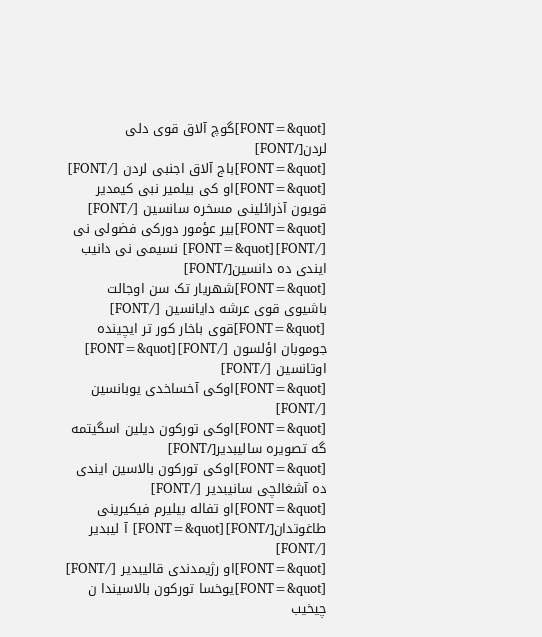[FONT=&quot]گوچ آلاق قوی دلی لردن[/FONT]
[FONT=&quot]باج آلاق اجنبی لردن [/FONT]
[FONT=&quot]او کی بیلمیر نبی کیمدیر قویون آذرائلینی مسخره سانسین [/FONT]
[FONT=&quot]بیر عؤمور دورکی فضولی نی [/FONT][FONT=&quot] نسیمی نی دانیب ایندی ده دانسین[/FONT]
[FONT=&quot]شهریار تک سن اوجالت باشیوی قوی عرشه دایانسین [/FONT]
[FONT=&quot]قوی باخار کور تر ایچینده جوموبان اؤلسون [/FONT][FONT=&quot] اوتانسین [/FONT]
[FONT=&quot]اوکی آخساخدی یوبانسین [/FONT]
[FONT=&quot]اوکی تورکون دیلین اسگیتمه گه تصویره سالیبدیر[/FONT]
[FONT=&quot]اوکی تورکون بالاسین ایندی ده آشغالچی سانیبدیر [/FONT]
[FONT=&quot]او تفاله بیلیرم فیکیرینی طاغوتدان[/FONT][FONT=&quot] آ لیبدیر [/FONT]
[FONT=&quot]او رژیمدندی قالیبدیر [/FONT]
[FONT=&quot]یوخسا تورکون بالاسیندا ن چیخیب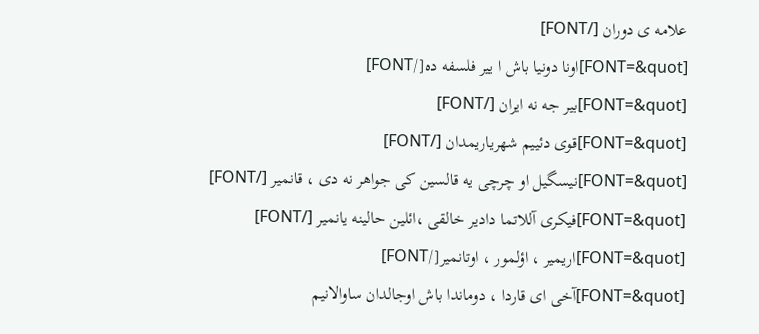علامه ی دوران [/FONT]
[FONT=&quot]اونا دونیا باش ا ییر فلسفه ده[/FONT]
[FONT=&quot]بیر جه نه ایران [/FONT]
[FONT=&quot]قوی دئییم شهریاریمدان [/FONT]
[FONT=&quot]نیسگیل او چرچی یه قالسین کی جواهر نه دی ، قانمیر [/FONT]
[FONT=&quot]فیکری آللاتما دادیر خالقی ،ائلین حالینه یانمیر [/FONT]
[FONT=&quot]اریمیر ، اؤلمور ، اوتانمیر[/FONT]
[FONT=&quot]آخی ای قاردا ، دوماندا باش اوجالدان ساوالانیم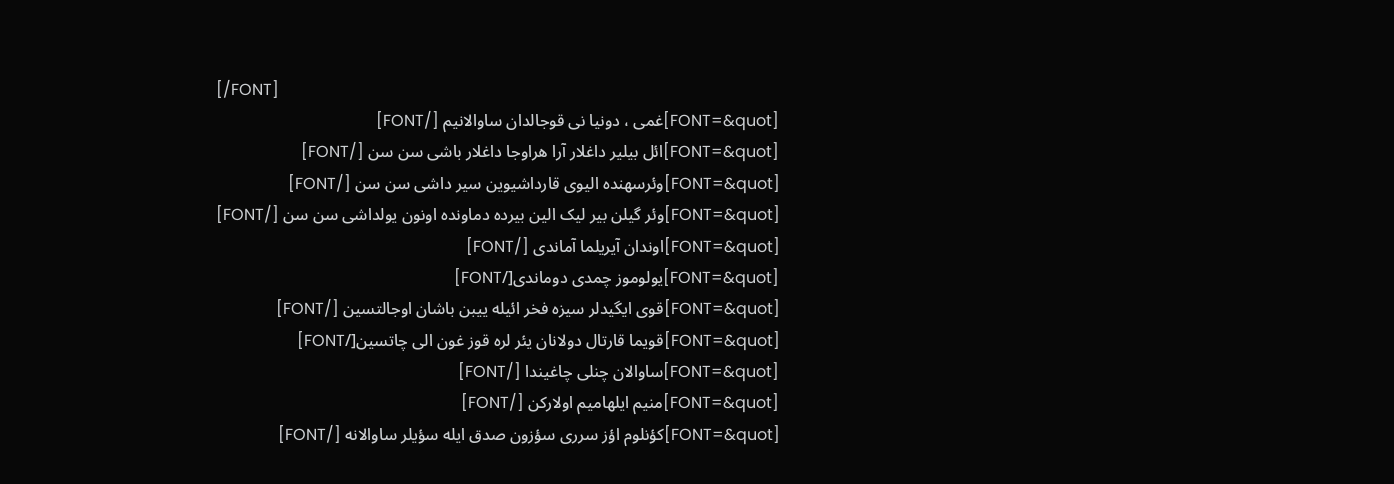[/FONT]
[FONT=&quot]غمی ، دونیا نی قوجالدان ساوالانیم [/FONT]
[FONT=&quot]ائل بیلیر داغلار آرا هراوجا داغلار باشی سن سن [/FONT]
[FONT=&quot]وئرسهنده الیوی قارداشیوین سیر داشی سن سن [/FONT]
[FONT=&quot]وئر گیلن بیر لیک الین بیرده دماونده اونون یولداشی سن سن [/FONT]
[FONT=&quot]اوندان آیریلما آماندی [/FONT]
[FONT=&quot]یولوموز چمدی دوماندی[/FONT]
[FONT=&quot]قوی ایگیدلر سیزه فخر ائیله ییبن باشان اوجالتسین [/FONT]
[FONT=&quot]قویما قارتال دولانان یئر لره قوز غون الی چاتسین[/FONT]
[FONT=&quot]ساوالان چنلی چاغیندا [/FONT]
[FONT=&quot]منیم ایلهامیم اولارکن [/FONT]
[FONT=&quot]کؤنلوم اؤز سرری سؤزون صدق ایله سؤیلر ساوالانه [/FONT]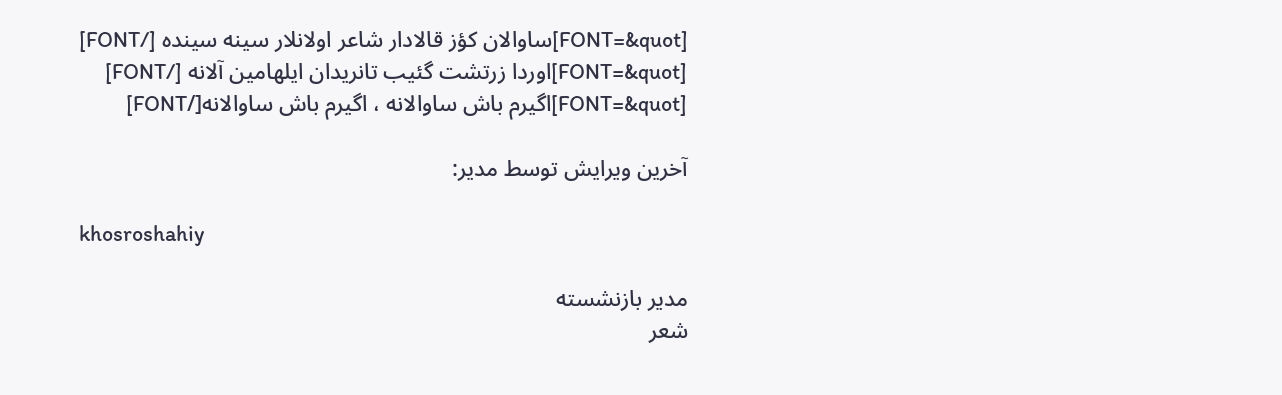[FONT=&quot]ساوالان کؤز قالادار شاعر اولانلار سینه سینده [/FONT]
[FONT=&quot]اوردا زرتشت گئیب تانریدان ایلهامین آلانه [/FONT]
[FONT=&quot]اگیرم باش ساوالانه ، اگیرم باش ساوالانه[/FONT]

آخرین ویرایش توسط مدیر:

khosroshahiy

مدیر بازنشسته
شعر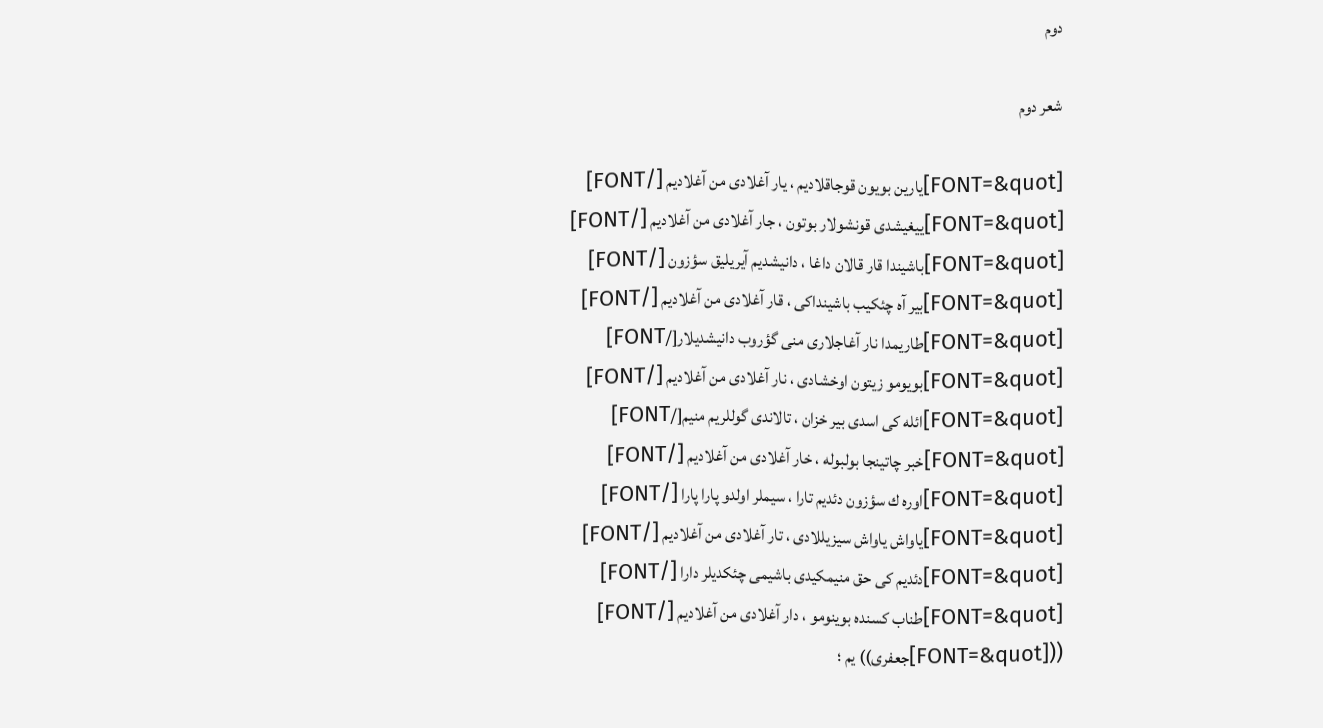دوم

شعر دوم

[FONT=&quot]يارين بويون قوجاقلاديم ، يار آغلادى من آغلاديم [/FONT]
[FONT=&quot]ييغيشدى قونشولار بوتون ، جار آغلادى من آغلاديم [/FONT]
[FONT=&quot]باشيندا قار قالان داغا ، دانيشديم آيريليق سؤزون [/FONT]
[FONT=&quot]بير آه چئكيب باشينداكى ، قار آغلادى من آغلاديم [/FONT]
[FONT=&quot]طاريمدا نار آغاجلارى منی گؤروب دانيشديلار[/FONT]
[FONT=&quot]بويومو زيتون اوخشادى ، نار آغلادى من آغلاديم [/FONT]
[FONT=&quot]ائله كی اسدی بير خزان ، تالاندى گوللريم منيم[/FONT]
[FONT=&quot]خبر چاتينجا بولبوله ، خار آغلادی من آغلاديم [/FONT]
[FONT=&quot]اوره ك سؤزون دئديم تارا ، سيملر اولدو پارا پارا [/FONT]
[FONT=&quot]ياواش ياواش سيزيللادى ، تار آغلادى من آغلاديم [/FONT]
[FONT=&quot]دئديم كی حق منيمكیدى باشيمی چئكديلر دارا [/FONT]
[FONT=&quot]طناب كسنده بوينومو ، دار آغلادى من آغلاديم [/FONT]
(([FONT=&quot]جعفرى)) يم ؛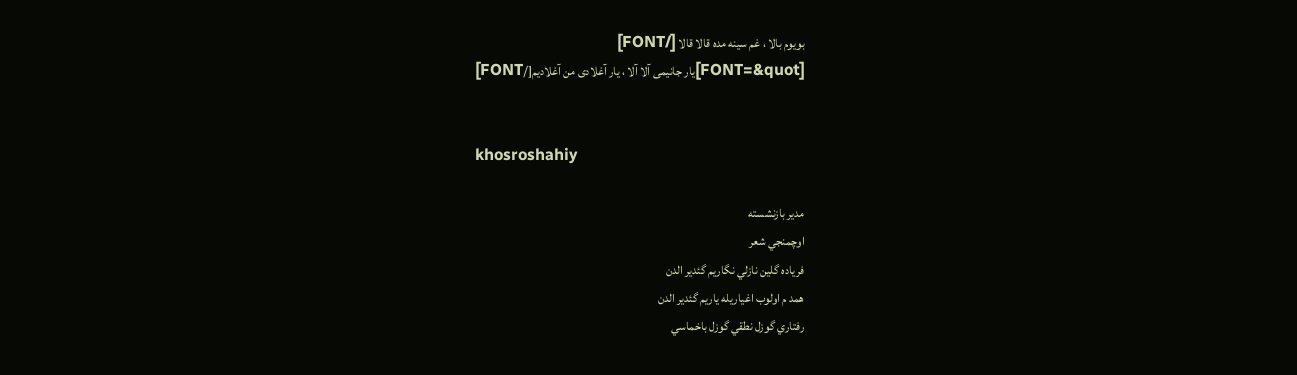بويوم بالا ، غم سينه مده قالا قالا [/FONT]
[FONT=&quot]يار جانيمی آلا آلا ، يار آغلادی من آغلاديم[/FONT]


khosroshahiy

مدیر بازنشسته
اوچمنجي شعر
فرياده گلين نازلي نگاريم گئدير الدن
همد م اولوب اغياريله ياريم گئدير الدن
رفتاري گوزل نطقي گوزل باخماسي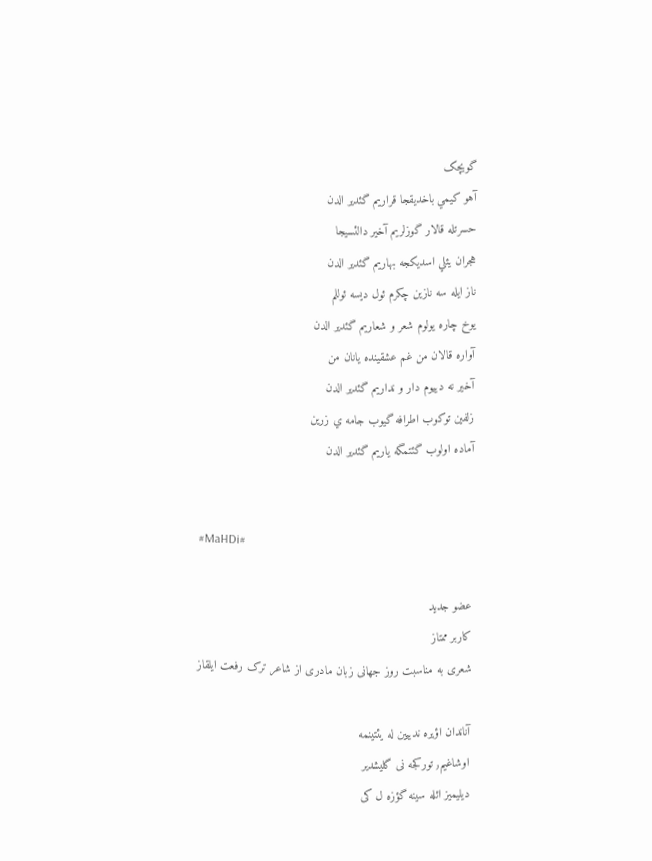گويچک
آهو کيمي باخديقجا قراريم گئدير الدن
حسرتله قالار گوزلريم آخير دالئسيجا
هجران يئلي اسديکجه بهاريم گئدير الدن
ناز ايله سه نازين چکرم ئول ديسه ئوللم
يوخ چاره يولوم شعر و شعاريم گئدير الدن
آواره قالان من غم عشقينده يانان من
آخير نه دييوم دار و نداريم گئدير الدن
زلفين توکوب اطرافه گيوب جامه ي زرين
آماده اولوب گئتمگه ياريم گئدير الدن


#MaHDi#

عضو جدید
کاربر ممتاز
شعری به مناسبت روز جهانی زبان مادری از شاعر ترک رفعت ايلقاز

آناندان اؤيره ندييين له يئتينمه
اوشاغيم٫ توركجه نى گليشدير
ديليميز ائله سينه گؤزه ل كى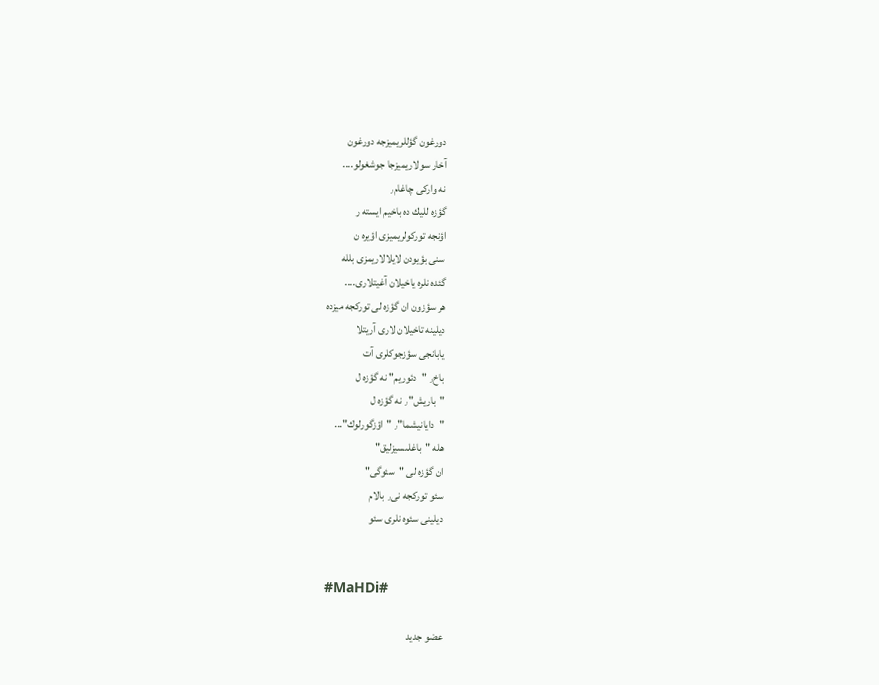دورغون گؤللريميزجه دورغون
آخار سولاريميزجا جوشغولو....
نه واركى چاغام٫
گؤزه لليك ده باخيم ايسته ر
اؤنجه توركولريميزى اؤيره ن
سنى بؤيودن لايلالاريمزى بلله
گئده نلره ياخيلان آغيتلارى....
هر سؤزون ان گؤزه لى توركجه ميزده
ديلينه تاخيلان لارى آريتلا
يابانجى سؤزجوكلرى آت
باخ٫ "دئوريم" نه گؤزه ل
"باريش"٫ نه گؤزه ل
"دايانيشما"٫ "اؤزگورلوك"...
هله "باغلىسيزليق"
ان گؤزه لى "سئوگى"
سئو توركجه نى٫ بالام
ديلينى سئوه نلرى سئو


#MaHDi#

عضو جدید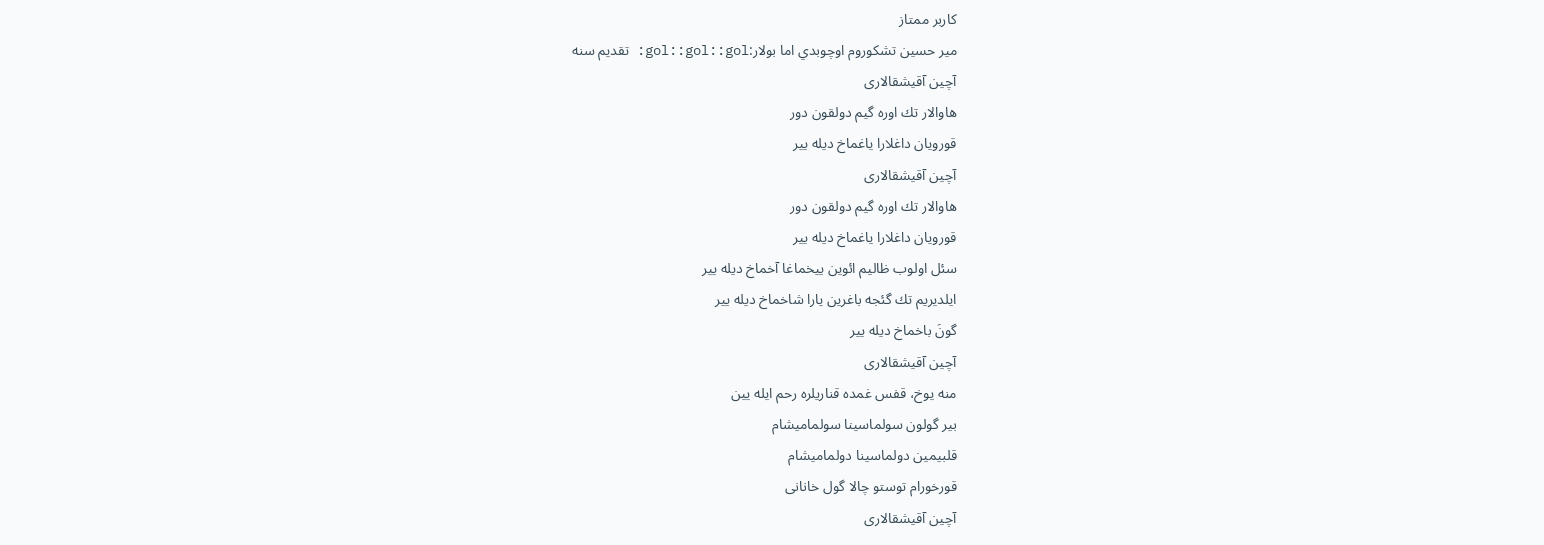کاربر ممتاز
مير حسين تشكوروم اوچوبدي اما بولار:gol::gol::gol: تقديم سنه
آچین آقیشقالاری
هاوالار تك اوره گیم دولقون دور
قورویان داغلارا یاغماخ دیله ییر
آچین آقیشقالاری
هاوالار تك اوره گیم دولقون دور
قورویان داغلارا یاغماخ دیله ییر
سئل اولوب ظالیم ائوین ییخماغا آخماخ دیله ییر
ایلدیریم تك گئجه باغرین یارا شاخماخ دیله ییر
گونَ باخماخ دیله ییر
آچین آقیشقالاری
منه یوخ، قفس غمده قناریلره رحم ایله یین
بیر گولون سولماسینا سولمامیشام
قلبیمین دولماسینا دولمامیشام
قورخورام توستو چالا گول خانانی
آچین آقیشقالاری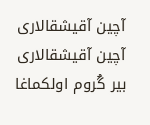آچین آقیشقالاری
آچین آقیشقالاری
بیر گُروم اولكماغا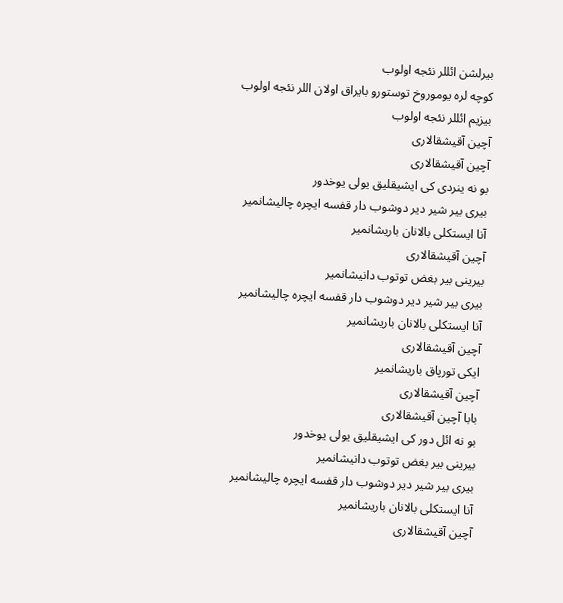بیرلشن ائللر نئجه اولوب
كوچه لره یوموروخ توستورو بایراق اولان اللر نئجه اولوب
بیزیم ائللر نئجه اولوب
آچین آقیشقالاری
آچین آقیشقالاری
بو نه ینردی كی ایشیقلیق یولی یوخدور
بیری بیر شیر دیر دوشوب دار قفسه ایچره چالیشانمیر
آنا ایستكلی بالانان باریشانمیر
آچین آقیشقالاری
بیرینی بیر بغض توتوب دانیشانمیر
بیری بیر شیر دیر دوشوب دار قفسه ایچره چالیشانمیر
آنا ایستكلی بالانان باریشانمیر
آچین آقیشقالاری
ایكی تورپاق باریشانمیر
آچین آقیشقالاری
بابا آچین آقیشقالاری
بو نه ائل دور كی ایشیقلیق یولی یوخدور
بیرینی بیر بغض توتوب دانیشانمیر
بیری بیر شیر دیر دوشوب دار قفسه ایچره چالیشانمیر
آنا ایستكلی بالانان باریشانمیر
آچین آقیشقالاری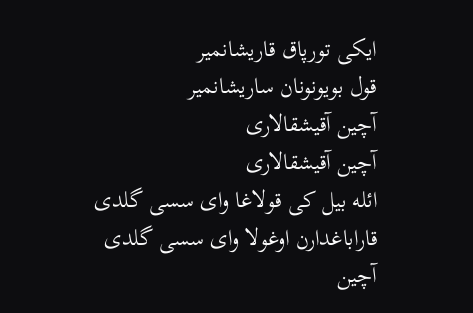ایكی تورپاق قاریشانمیر
قول بویونونان ساریشانمیر
آچین آقیشقالاری
آچین آقیشقالاری
ائله بیل كی قولاغا وای سسی گلدی
قاراباغدارن اوغولا وای سسی گلدی
آچین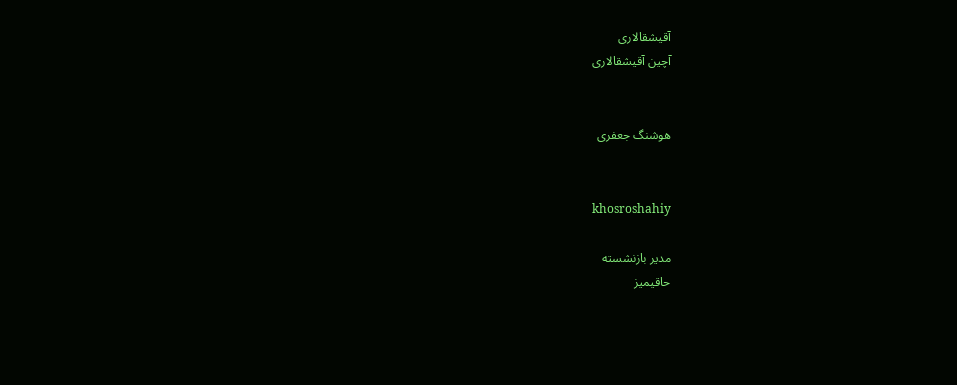آقیشقالاری
آچین آقیشقالاری


هوشنگ جعفری


khosroshahiy

مدیر بازنشسته
حاقيميز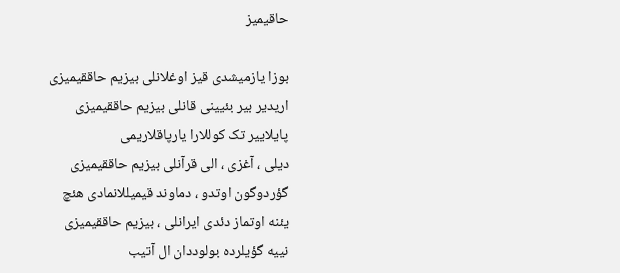حاقيميز

بوزا یازمیشدی قیز اوغلانلی بیزیم حاققیمیزی
اریدیر بیر بئیینی قانلی بیزیم حاققیمیزی
پایلاییر تک کوللارا یارپاقلاریمی
دیلی ، آغزی ، الی قرآنلی بیزیم حاققیمیزی
گؤردوگون اوتدو ، دماوند قیمیللانمادی هئچ
یئنه اوتماز دئدی ایرانلی ، بیزیم حاققیمیزی
نییه گؤیلرده بولوددان ال آتیب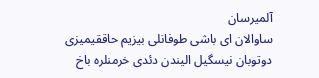آلمیرسان
ساوالان ای باشی طوفانلی بیزیم حاققیمیزی
دوتوبان نیسگیل الیندن دئدی خرمنلره باخ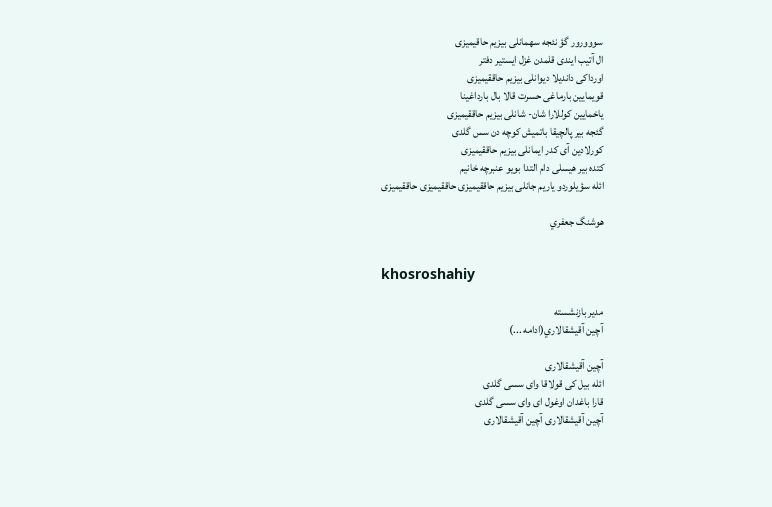سووورور گؤ نئجه سهمانلی بیزیم حاقیمیزی
ال آتیب ایندی قلمدن غزل ایستیر دفتر
اورداکی داندیلا دیوانلی بیزیم حاققیمیزی
قویمایین بارماغی حسرت قالا بال بارداغینا
یاخمایین کوللارا شان- شانلی بیزیم حاققیمیزی
گئجه بیر پالچیقا باتمیش کوچه دن سس گلدی
کورلادین آی کدر ایمانلی بیزیم حاققیمیزی
کتده بیر هیسلی دام التدا بویو عنبرچه خانيم
ائله سؤیلوردو یاریم جانلی بیزیم حاققیمیزی حاققیمیزی حاققیمیزی

هوشنگ جعفري


khosroshahiy

مدیر بازنشسته
آچين آقيشقالاري(ادامه ...)

آچین آقیشقالاری
ائله بیل کی قولاقا وای سسی گلدی
قارا باغدان اوغول ای وای سسی گلدی
آچین آقیشقالاری آچین آقیشقالاری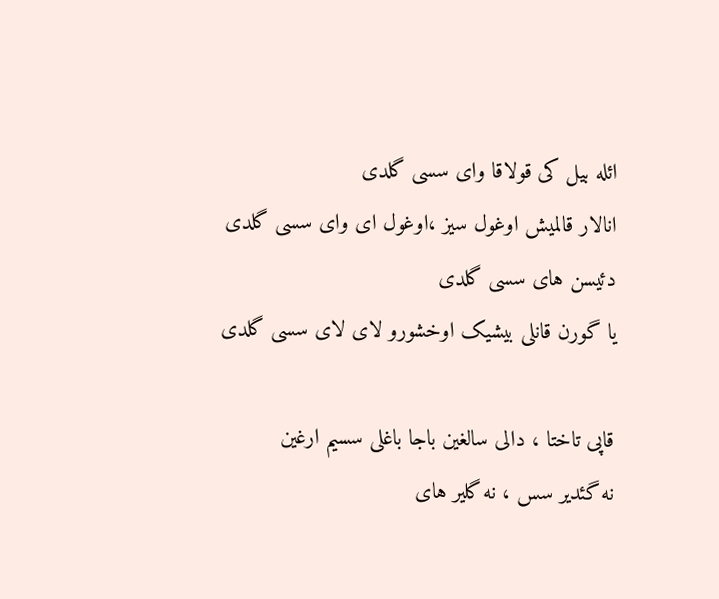ائله بیل کی قولاقا وای سسی گلدی
انالار قالمیش اوغول سیز ،اوغول ای وای سسی گلدی
دئیسن های سسی گلدی
یا گورن قانلی بیشیک اوخشورو لای لای سسی گلدی

قاپی تاختا ، دالی سالغین باجا باغلی سسیم ارغین
نه گئدیر سس ، نه گلیر های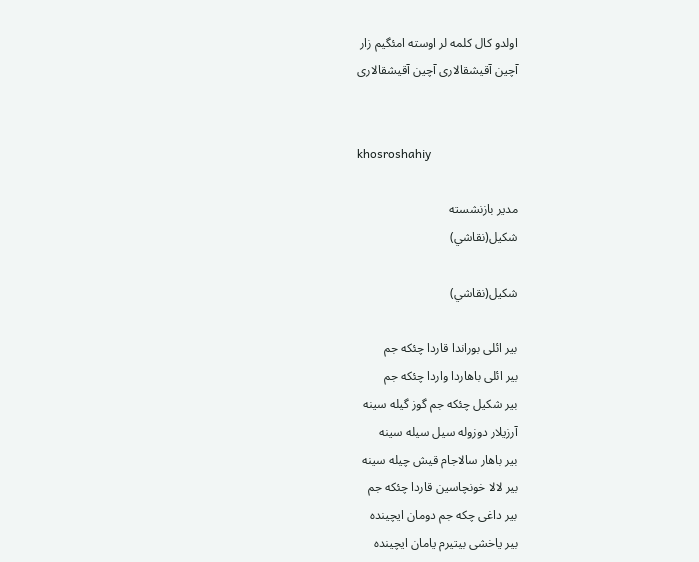اولدو کال کلمه لر اوسته امئگیم زار
آچین آقیشقالاری آچین آقیشقالاری


khosroshahiy

مدیر بازنشسته
شكيل(نقاشي)

شكيل(نقاشي)

بیر ائلی بوراندا قاردا چئکه جم
بیر ائلی باهاردا واردا چئکه جم
بیر شکیل چئکه جم گوز گیله سینه
آرزیلار دوزوله سیل سیله سینه
بیر باهار سالاجام قیش چیله سینه
بیر لالا خونچاسین قاردا چئکه جم
بیر داغی چکه جم دومان ایچینده
بیر یاخشی بیتیرم یامان ایچینده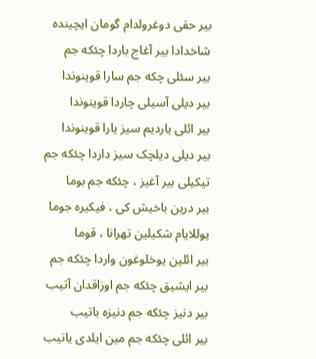بیر حقی دوغرولدام گومان ایچینده
شاخدادا بیر آغاج باردا چئکه جم
بیر سئلی چکه جم سارا قوینوندا
بیر دیلی آسیلی چاردا قوینوندا
بیر ائلی یاردیم سیز یارا قوینوندا
بیر دیلی دیلچک سیز داردا چئکه جم
تیکیلی بیر آغیز ، چئکه جم بوما
بیر درین باخیش کی ، فیکیره جوما
یوللایام شکیلین تهرانا ، قوما
بیر ائلین یوخلوغون واردا چئکه جم
بیر ایشیق چئکه جم اوزاقدان آتیب
بیر دنیز چئکه جم دنیزه باتیب
بیر ائلی چئکه جم مین ایلدی یاتیب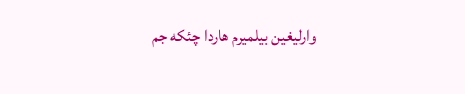وارلیغین بیلمیرم هاردا چئکه جم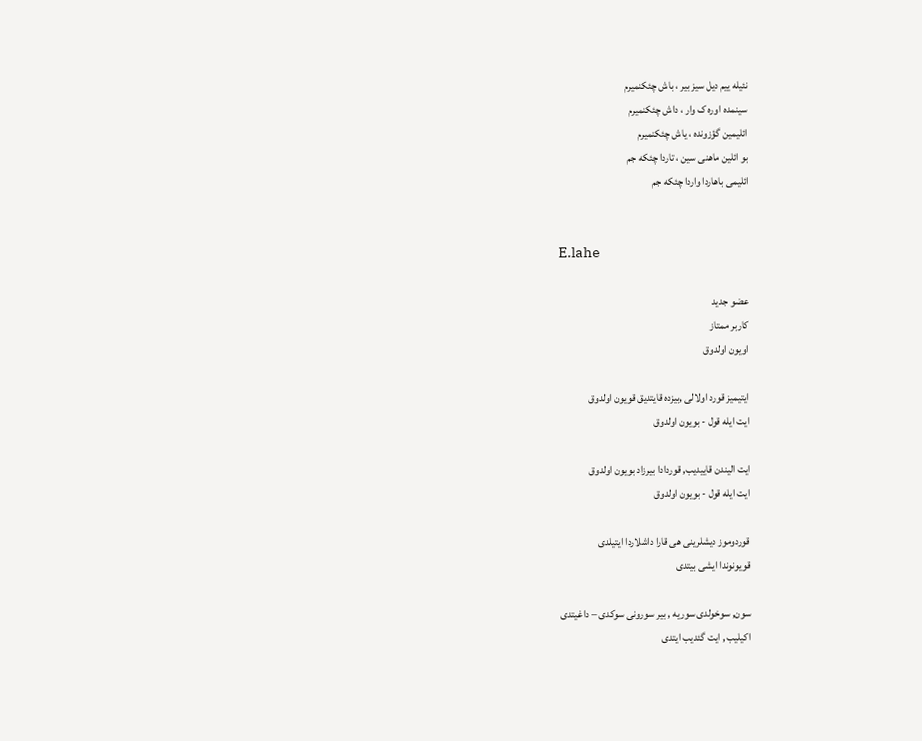نئیله ییم دیل سیز بیر ، باش چئکنمیرم
سینمده اوره ک وار ، داش چئکنمیرم
ائلیمین گؤزونده ، یاش چئکنمیرم
بو ائلین ماهنی سین ، تاردا چئکه جم
ائلیمی باهاردا واردا چئکه جم


E.lahe

عضو جدید
کاربر ممتاز
اویون اولدوق

ایتیمیز قورد اولالی ,بیزده قایتدیق قویون اولدوق
ایت ایله قول - بویون اولدوق

ایت الیندن قاییدیب, قوردادا بیرزاد بویون اولدوق
ایت ایله قول - بویون اولدوق

قوردوموز دیشلرینی هی قارا داشلاردا ایتیلدی
قویونوندا ایشی بیتدی

سون, سوخولدی سوریه , بیر سورونی سوکدی – داغیتدی
اکیلیب , ایت گئدیب ایتدی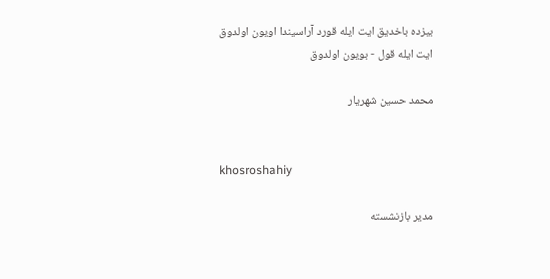بیزده باخدیق ایت ایله قورد آراسیندا اویون اولدوق
ایت ایله قول - بویون اولدوق

محمد حسین شهریار


khosroshahiy

مدیر بازنشسته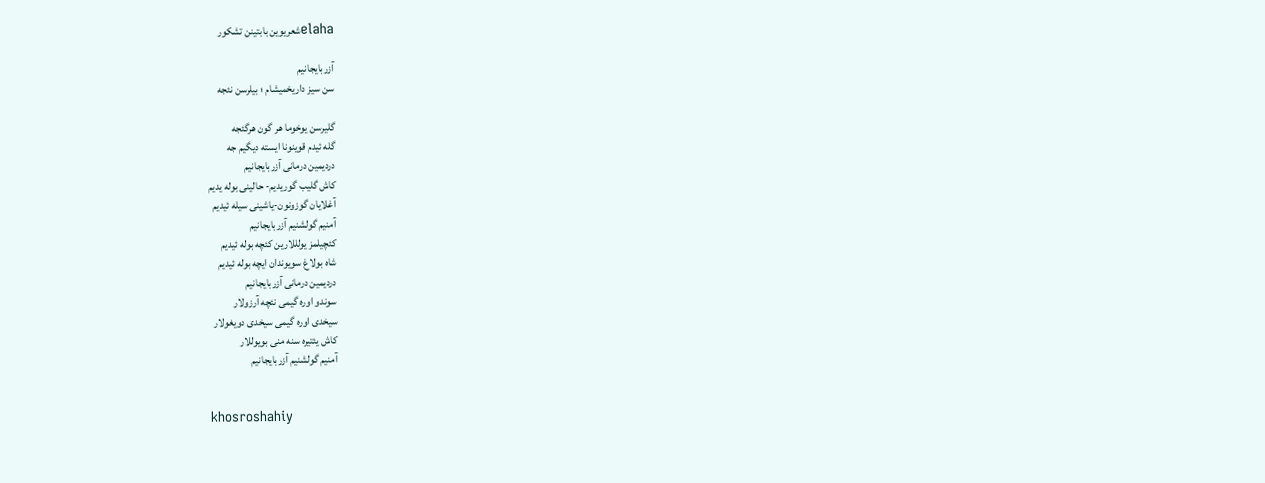elahaشعريوين بابتينن تشكور

آزربایجانیم
سن سیز داریخمیشام ؛ بیلرسن نئجه

گلیرسن یوخوما هر گون هرگئجه
گله ئیدم قوینونا ایسته دیگیم جه
دردیمین درمانی آزربایجانیم
کاش گلیب گوریدیم- حالینی بوله یدیم
آغلایان گوزونون-یاشینی سیله ئیدیم
آمنیم گولشنیم آزربایجانیم
کئچیلمز یولللارین کئچه بوله ئیدیم
شاه بولاغ سویوندان ایچه بوله ئیدیم
دردیمین درمانی آزربایجانیم
سوندو اوره گیمی نئچه آرزولار
سیخدی اوره گیمی سیخدی دویغولار
کاش یئتیره سنه منی بویوللار
آمنیم گولشنیم آزربایجانیم


khosroshahiy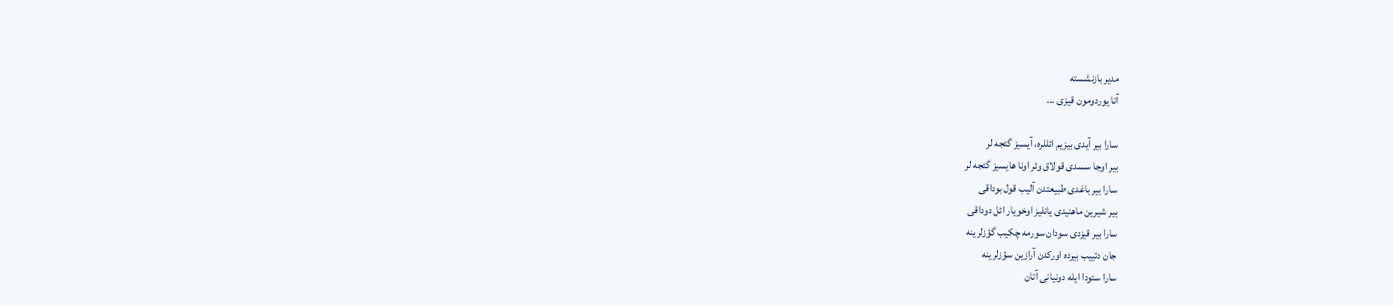مدیر بازنشسته
آنا یوردومون قیزی ...

سارا بیر آیدی بیزیم ائللره، آیسیز گئجه لر
بیر اوجا سسدی قولاق وئر اونا هایسیز گئجه لر
سارا بیر باغدی طبیعتدن آلیب قول بوداقی
بیر شیرین ماهنیدی یانلیز اوخویار ائل دوداقی
سارا بیر قیزدی سودان سورمه چکیب گؤزلرینه
جان دئییب بیرده اورکدن آرازین سؤزلرینه
سارا سئودا ایله دونیانی آتان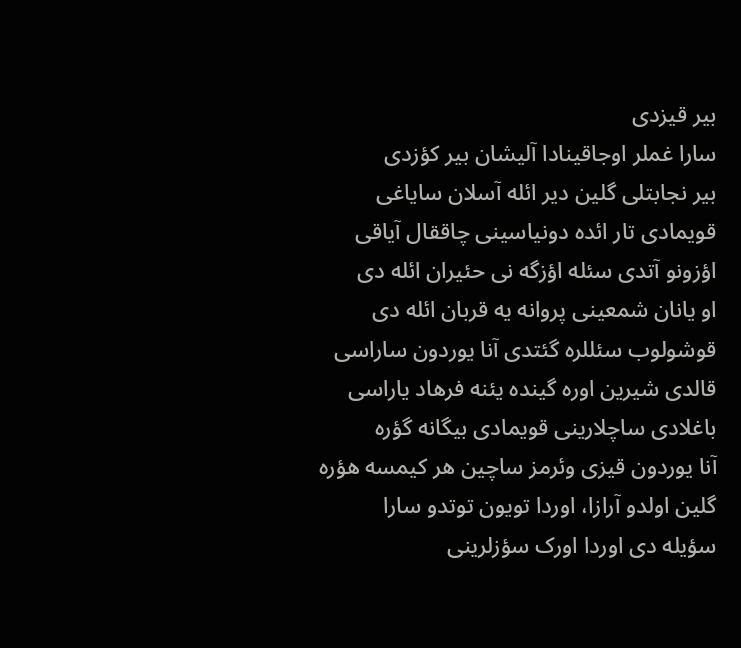بیر قیزدی
سارا غملر اوجاقینادا آلیشان بیر کؤزدی
بیر نجابتلی گلین دیر ائله آسلان سایاغی
قویمادی تار ائده دونیاسینی چاققال آیاقی
اؤزونو آتدی سئله اؤزگه نی حئیران ائله دی
او یانان شمعینی پروانه یه قربان ائله دی
قوشولوب سئللره گئتدی آنا یوردون ساراسی
قالدی شیرین اوره گینده یئنه فرهاد یاراسی
باغلادی ساچلارینی قویمادی بیگانه گؤره
آنا یوردون قیزی وئرمز ساچین هر کیمسه هؤره
گلین اولدو آرازا، اوردا تویون توتدو سارا
سؤیله دی اوردا اورک سؤزلرینی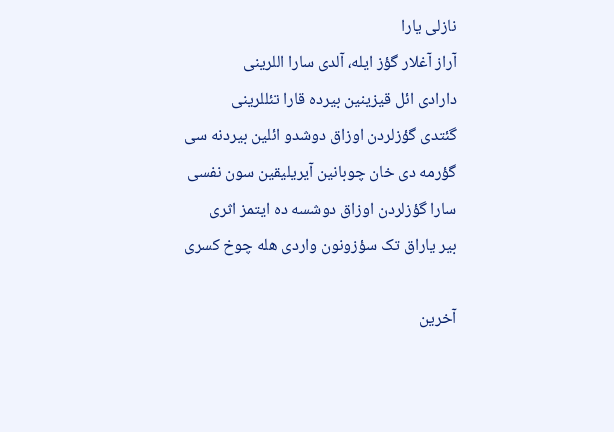نازلی یارا
آراز آغلار گؤز ایله، آلدی سارا اللرینی
دارادی ائل قیزینین بیرده قارا تئللرینی
گئتدی گؤزلردن اوزاق دوشدو ائلین بیردنه سی
گؤرمه دی خان چوبانین آیریلیقین سون نفسی
سارا گؤزلردن اوزاق دوشسه ده ایتمز اثری
بیر یاراق تک سؤزونون واردی هله چوخ کسری

آخرین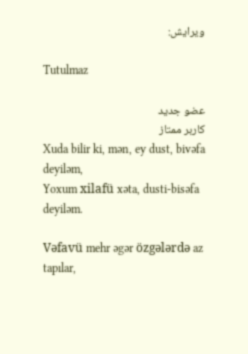ویرایش:

Tutulmaz

عضو جدید
کاربر ممتاز
Xuda bilir ki, mən, ey dust, bivəfa deyiləm,
Yoxum xilafü xəta, dusti-bisəfa deyiləm.

Vəfavü mehr əgər özgələrdə az tapılar,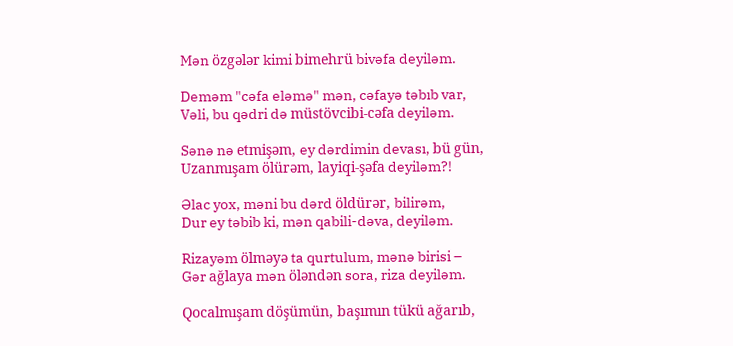Mən özgələr kimi bimehrü bivəfa deyiləm.

Deməm "cəfa eləmə" mən, cəfayə təbıb var,
Vəli, bu qədri də müstövcibi-cəfa deyiləm.

Sənə nə etmişəm, ey dərdimin devası, bü gün,
Uzanmışam ölürəm, layiqi-şəfa deyiləm?!

Əlac yox, məni bu dərd öldürər, bilirəm,
Dur ey təbib ki, mən qabili-dəva, deyiləm.

Rizayəm ölməyə ta qurtulum, mənə birisi –
Gər ağlaya mən öləndən sora, riza deyiləm.

Qocalmışam döşümün, başımın tükü ağarıb,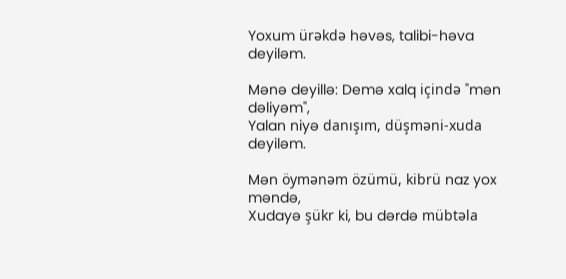Yoxum ürəkdə həvəs, talibi-həva deyiləm.

Mənə deyillə: Demə xalq içində "mən dəliyəm",
Yalan niyə danışım, düşməni-xuda deyiləm.

Mən öymənəm özümü, kibrü naz yox məndə,
Xudayə şükr ki, bu dərdə mübtəla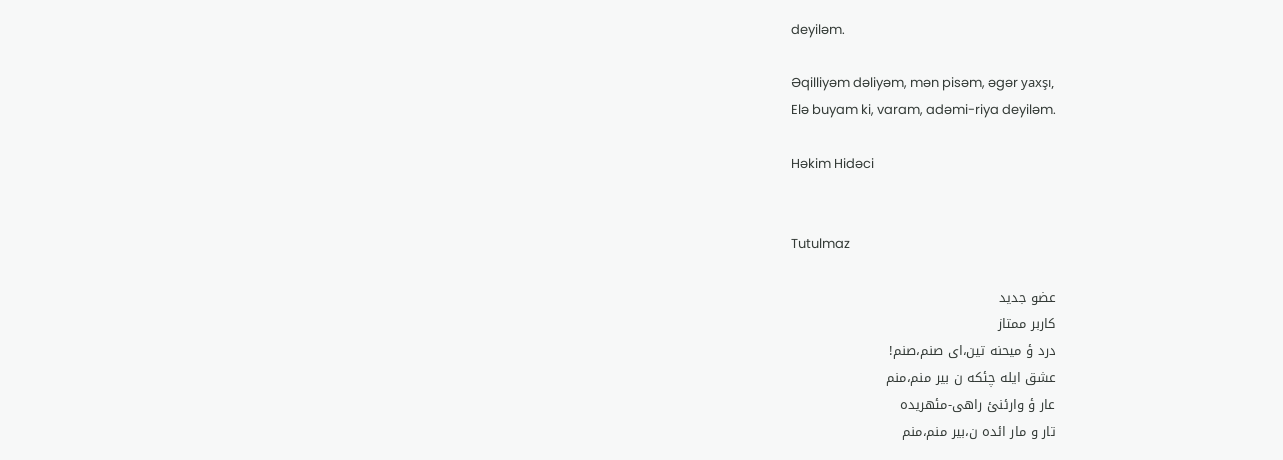deyiləm.

Əqilliyəm dəliyəm, mən pisəm, əgər yaxşı,
Elə buyam ki, varam, adəmi-riya deyiləm.

Həkim Hidəci


Tutulmaz

عضو جدید
کاربر ممتاز
درد ؤ میحنه تین،ای صنم،صنم!
عشق ایله چئکه ن بیر منم،منم
عار ؤ وارئنئ راهی-مئهریده
تار و مار ائده ن،بیر منم،منم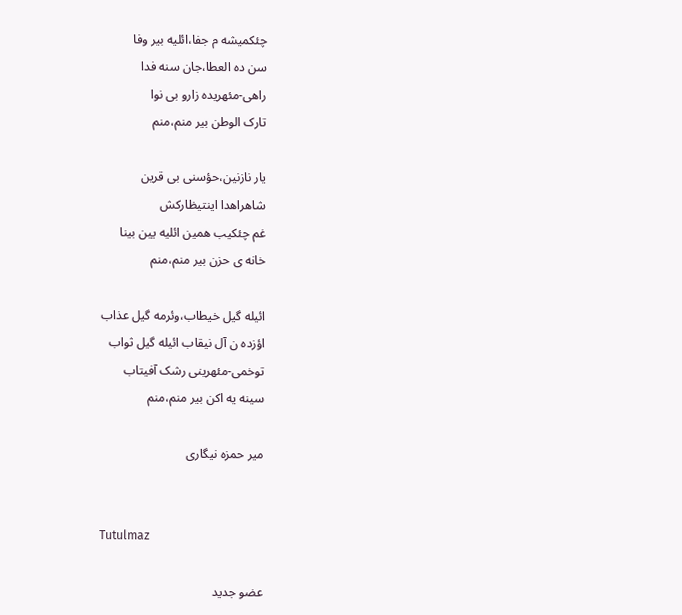چئکمیشه م جفا،ائلیه بیر وفا
سن ده العطا،جان سنه فدا
راهی-مئهریده زارو بی نوا
تارک الوطن بیر منم،منم

یار نازنین،حؤسنی بی قرین
شاهراهدا اینتیظارکش
غم چئکیب همین ائلیه یین بینا
خانه ی حزن بیر منم،منم

ائیله گیل خیطاب،وئرمه گیل عذاب
اؤزده ن آل نیقاب ائیله گیل ثواب
توخمی-مئهرینی رشک آفیتاب
سینه یه اکن بیر منم،منم

میر حمزه نیگاری


Tutulmaz

عضو جدید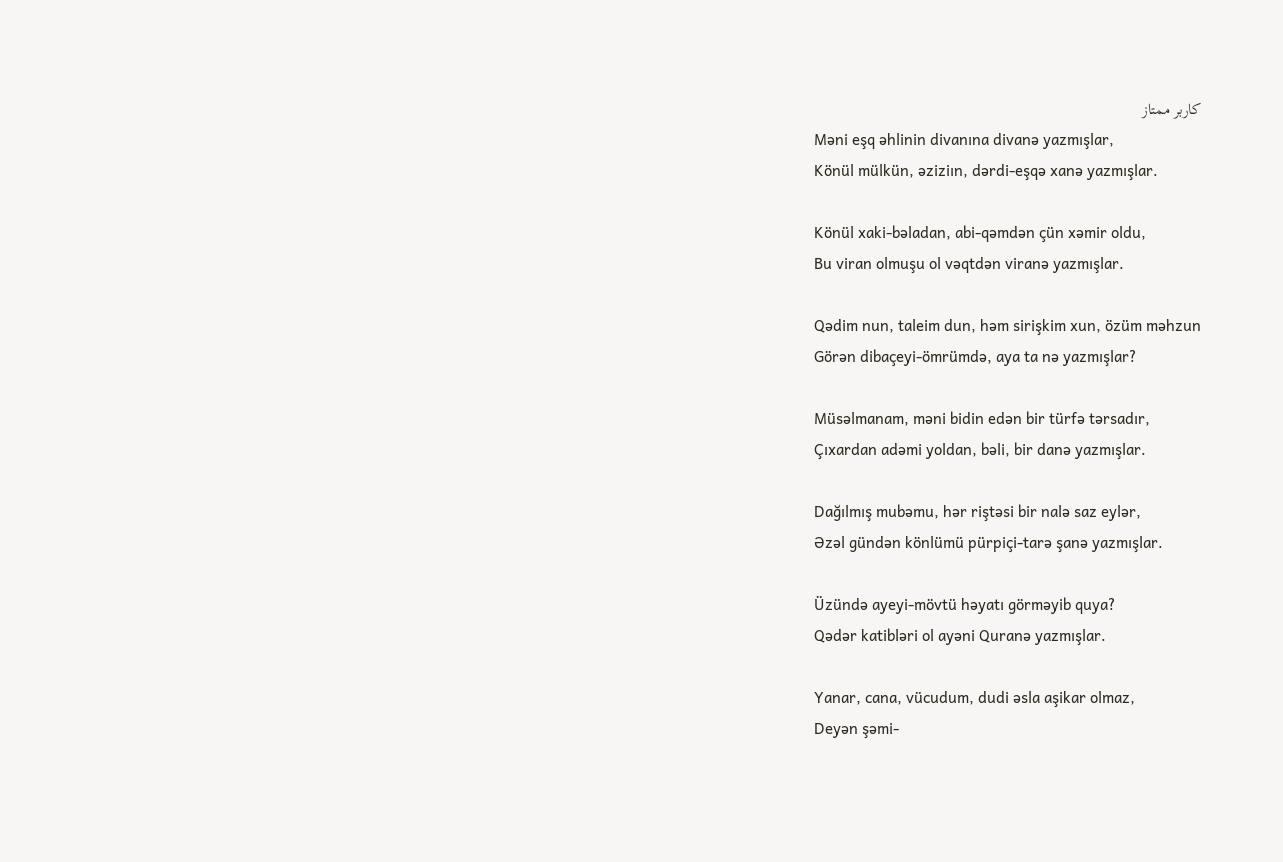کاربر ممتاز
Məni eşq əhlinin divanına divanə yazmışlar,
Könül mülkün, əziziın, dərdi-eşqə xanə yazmışlar.

Könül xaki-bəladan, abi-qəmdən çün xəmir oldu,
Bu viran olmuşu ol vəqtdən viranə yazmışlar.

Qədim nun, taleim dun, həm sirişkim xun, özüm məhzun
Görən dibaçeyi-ömrümdə, aya ta nə yazmışlar?

Müsəlmanam, məni bidin edən bir türfə tərsadır,
Çıxardan adəmi yoldan, bəli, bir danə yazmışlar.

Dağılmış mubəmu, hər riştəsi bir nalə saz eylər,
Əzəl gündən könlümü pürpiçi-tarə şanə yazmışlar.

Üzündə ayeyi-mövtü həyatı görməyib quya?
Qədər katibləri ol ayəni Quranə yazmışlar.

Yanar, cana, vücudum, dudi əsla aşikar olmaz,
Deyən şəmi-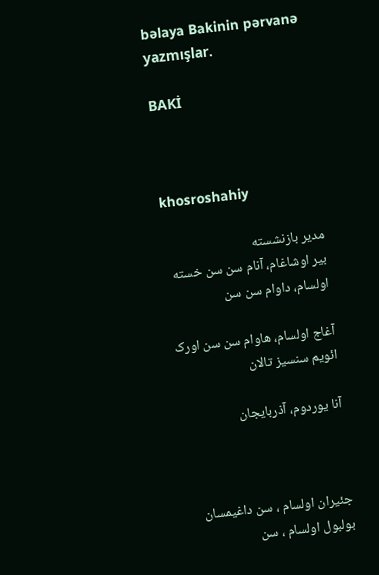bəlaya Bakinin pərvanə yazmışlar.

BAKİ



khosroshahiy

مدیر بازنشسته
بیر اوشاغام، آنام سن سن خسته اولسام، داوام سن سن

آغاج اولسام، هاوام سن سن اورک ائویم سنسیز تالان

آنا یوردوم، آذربایجان



جئیران اولسام ، سن داغیمسان بولبول اولسام ، سن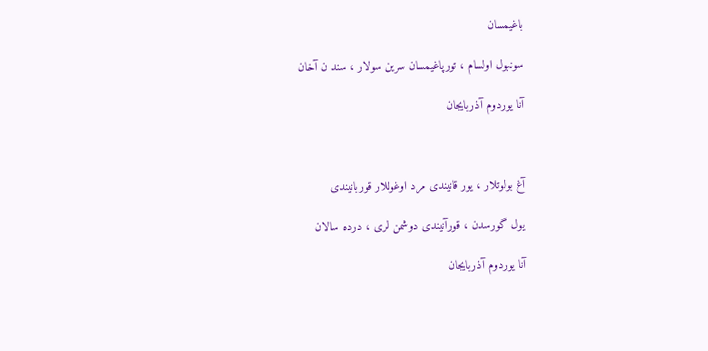باغیمسان

سونبول اولسام ، تورپاغیمسان سرین سولار ، سند ن آخان

آنا یوردوم آذربایجان



آغ بولوتلار ، یور قانیندی مرد اوغوللار قوربانیندی

یول گورسدن ، قورآنیندی دوشمن لری ، درده سالان

آنا یوردوم آذربایجان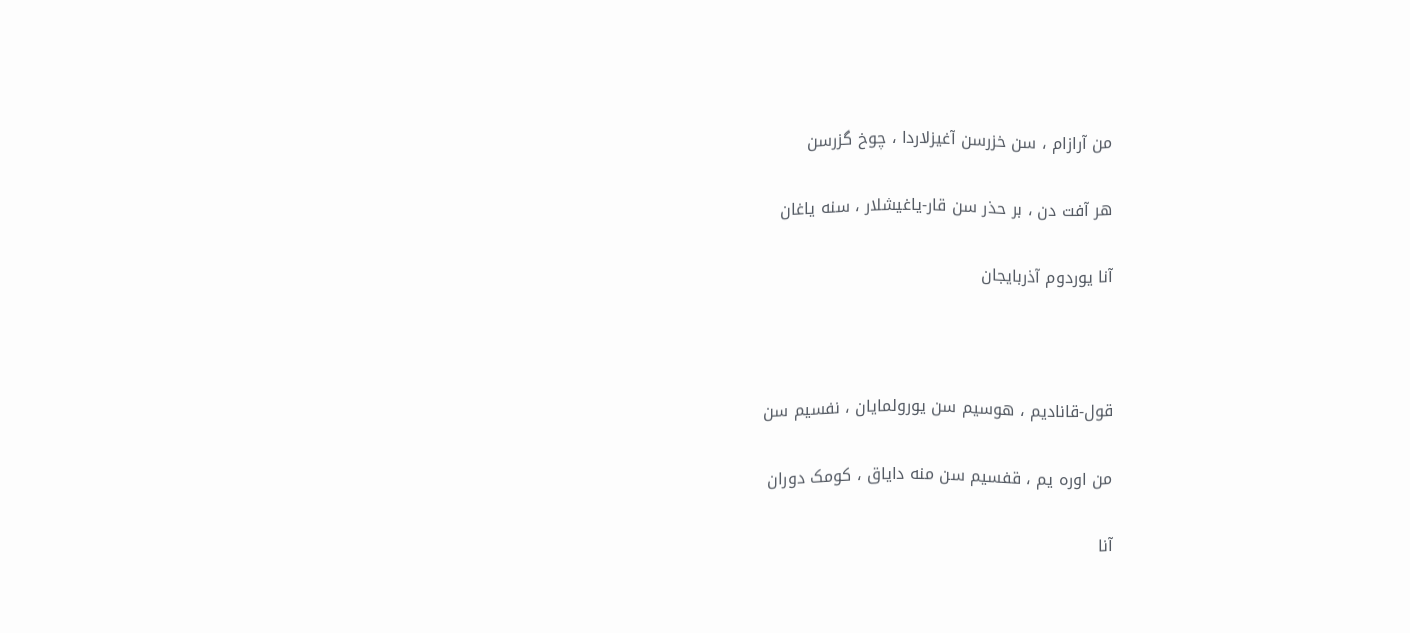من آرازام ، سن خزرسن آغیزلاردا ، چوخ گزرسن

هر آفت دن ، بر حذر سن قار-یاغیشلار ، سنه یاغان

آنا یوردوم آذربایجان



قول-قانادیم ، هوسیم سن یورولمایان ، نفسیم سن

من اوره یم ، قفسیم سن منه دایاق ، کومک دوران

آنا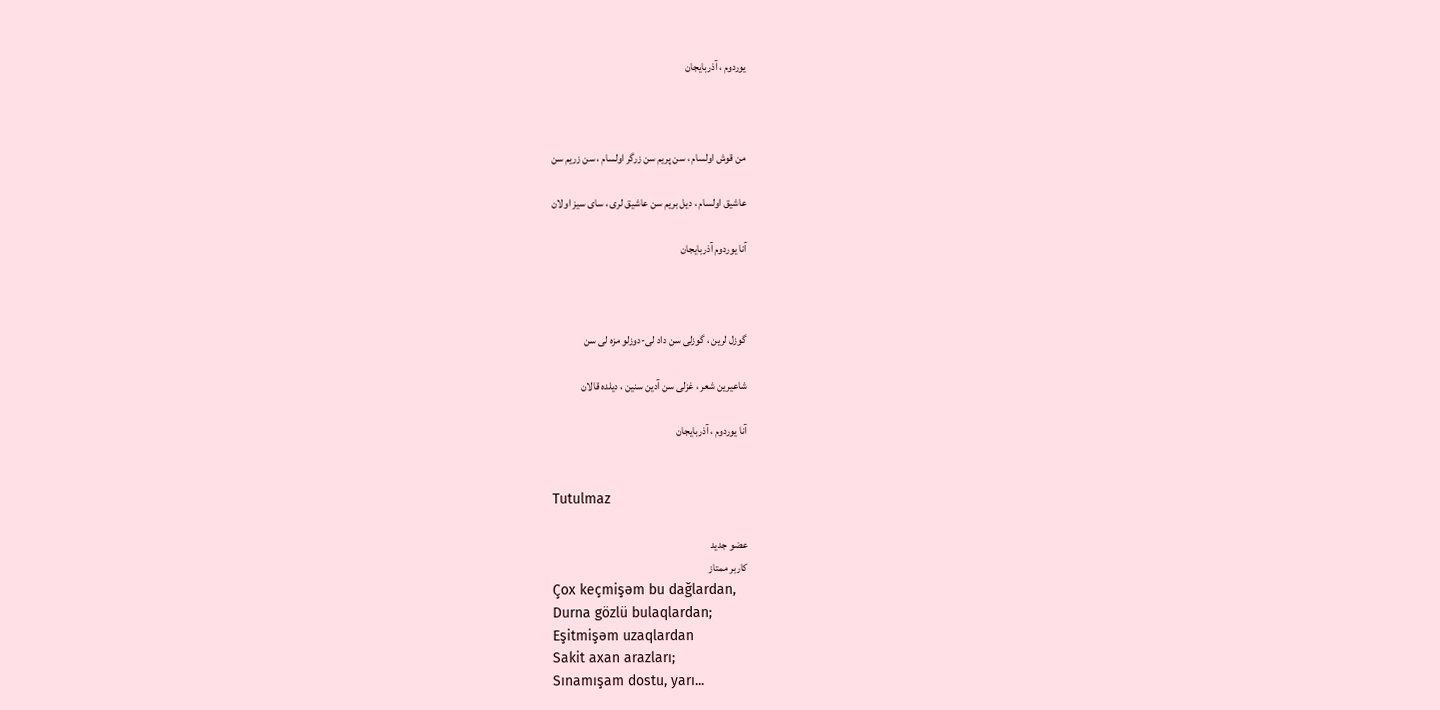یوردوم ، آذربایجان



من قوش اولسام ، سن پریم سن زرگر اولسام ، سن زریم سن

عاشیق اولسام ، دیل بریم سن عاشیق لری ، سای سیز اولان

آنا یوردوم آذربایجان



گوزل لرین ، گوزلی سن داد لی-دوزلو مزه لی سن

شاعیرین شعر ، غزلی سن آدین سنین ، دیلده قالان

آنا یوردوم ، آذربایجان


Tutulmaz

عضو جدید
کاربر ممتاز
Çox keçmişəm bu dağlardan,
Durna gözlü bulaqlardan;
Eşitmişəm uzaqlardan
Sakit axan arazları;
Sınamışam dostu, yarı...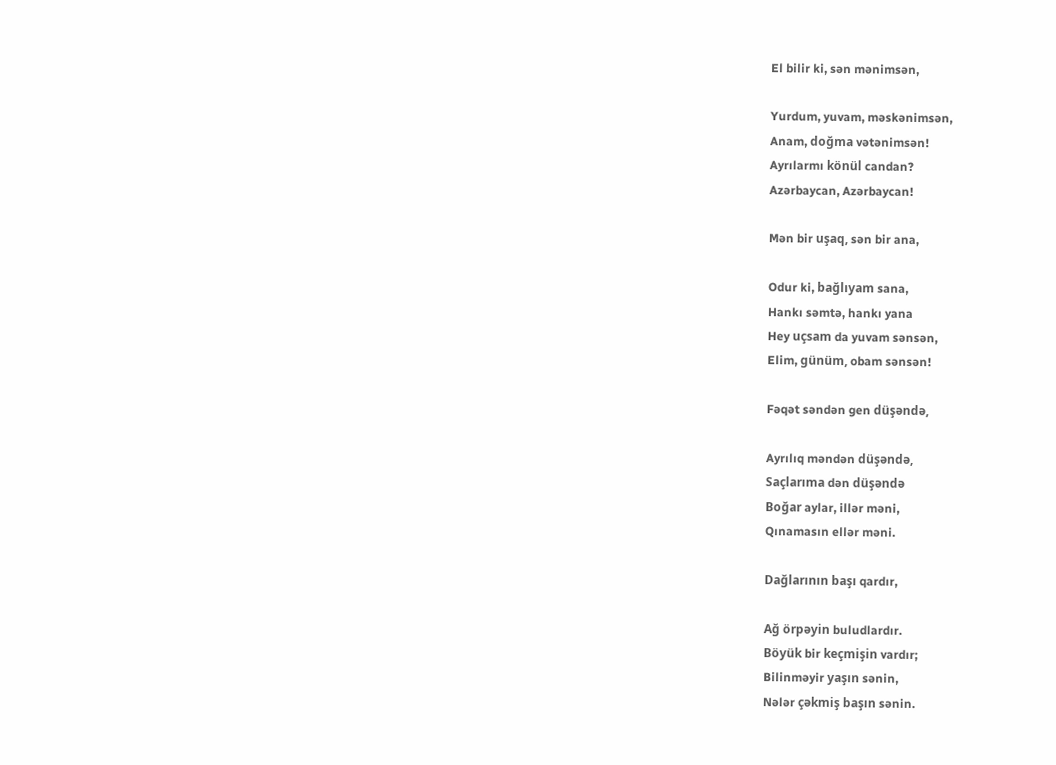El bilir ki, sən mənimsən,

Yurdum, yuvam, məskənimsən,
Anam, doğma vətənimsən!
Ayrılarmı könül candan?
Azərbaycan, Azərbaycan!

Mən bir uşaq, sən bir ana,

Odur ki, bağlıyam sana,
Hankı səmtə, hankı yana
Hey uçsam da yuvam sənsən,
Elim, günüm, obam sənsən!

Fəqət səndən gen düşəndə,

Ayrılıq məndən düşəndə,
Saçlarıma dən düşəndə
Boğar aylar, illər məni,
Qınamasın ellər məni.

Dağlarının başı qardır,

Ağ örpəyin buludlardır.
Böyük bir keçmişin vardır;
Bilinməyir yaşın sənin,
Nələr çəkmiş başın sənin.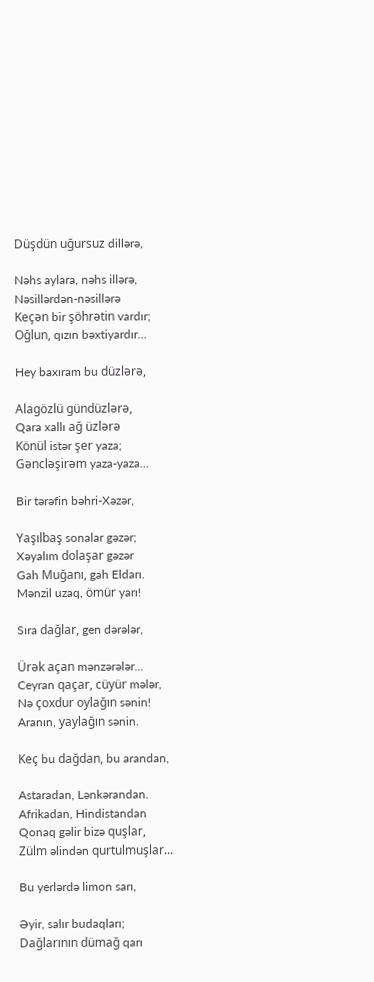Düşdün uğursuz dillərə,

Nəhs aylara, nəhs illərə,
Nəsillərdən-nəsillərə
Keçən bir şöhrətin vardır;
Oğlun, qızın bəxtiyardır...

Hey baxıram bu düzlərə,

Alagözlü gündüzlərə,
Qara xallı ağ üzlərə
Könül istər şer yaza;
Gəncləşirəm yaza-yaza...

Bir tərəfin bəhri-Xəzər,

Yaşılbaş sonalar gəzər;
Xəyalım dolaşar gəzər
Gah Muğanı, gah Eldarı.
Mənzil uzaq, ömür yarı!

Sıra dağlar, gen dərələr,

Ürək açan mənzərələr...
Ceyran qaçar, cüyür mələr,
Nə çoxdur oylağın sənin!
Aranın, yaylağın sənin.

Keç bu dağdan, bu arandan,

Astaradan, Lənkərandan.
Afrikadan, Hindistandan
Qonaq gəlir bizə quşlar,
Zülm əlindən qurtulmuşlar...

Bu yerlərdə limon sarı,

Əyir, salır budaqları;
Dağlarının dümağ qarı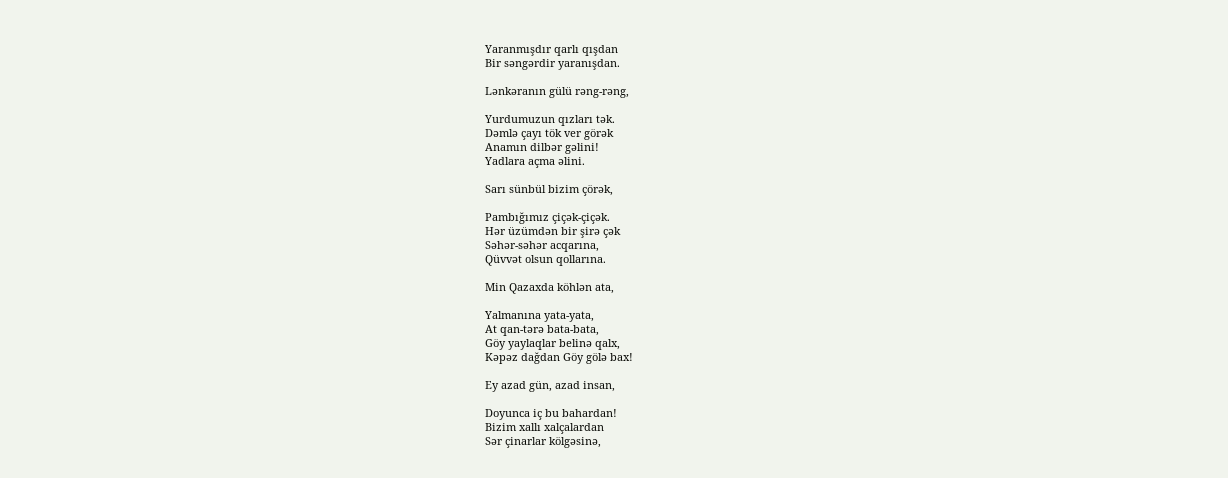Yaranmışdır qarlı qışdan
Bir səngərdir yaranışdan.

Lənkəranın gülü rəng-rəng,

Yurdumuzun qızları tək.
Dəmlə çayı tök ver görək
Anamın dilbər gəlini!
Yadlara açma əlini.

Sarı sünbül bizim çörək,

Pambığımız çiçək-çiçək.
Hər üzümdən bir şirə çək
Səhər-səhər acqarına,
Qüvvət olsun qollarına.

Min Qazaxda köhlən ata,

Yalmanına yata-yata,
At qan-tərə bata-bata,
Göy yaylaqlar belinə qalx,
Kəpəz dağdan Göy gölə bax!

Ey azad gün, azad insan,

Doyunca iç bu bahardan!
Bizim xallı xalçalardan
Sər çinarlar kölgəsinə,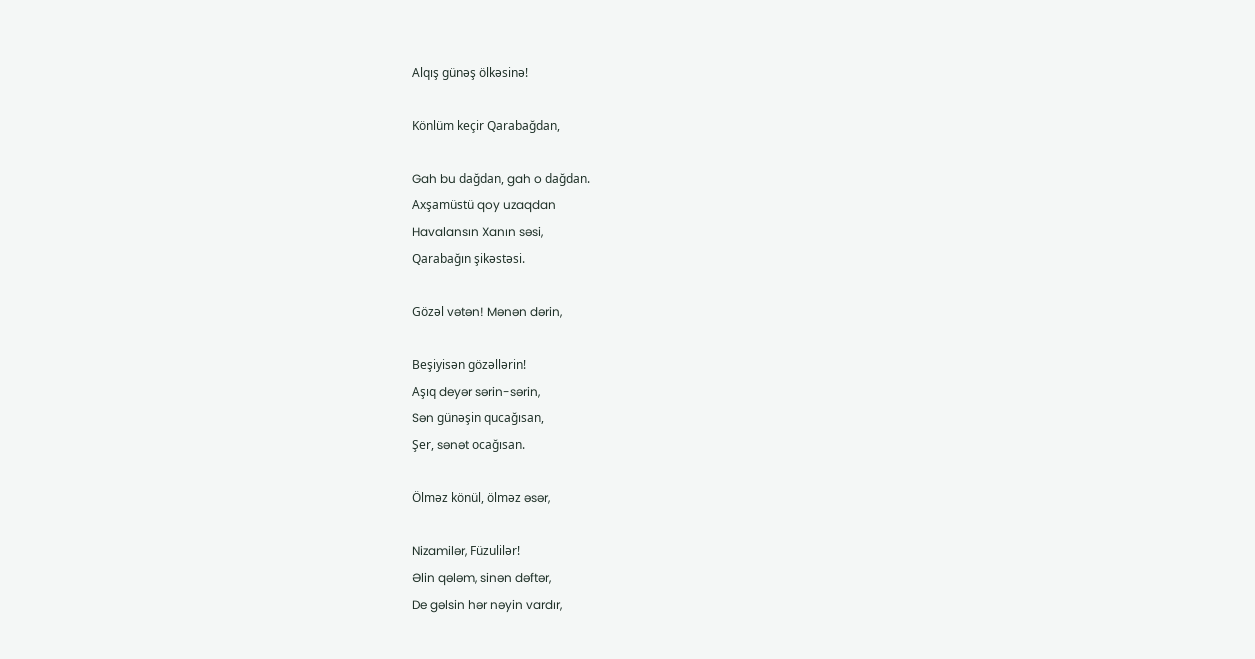Alqış günəş ölkəsinə!

Könlüm keçir Qarabağdan,

Gah bu dağdan, gah o dağdan.
Axşamüstü qoy uzaqdan
Havalansın Xanın səsi,
Qarabağın şikəstəsi.

Gözəl vətən! Mənən dərin,

Beşiyisən gözəllərin!
Aşıq deyər sərin-sərin,
Sən günəşin qucağısan,
Şer, sənət ocağısan.

Ölməz könül, ölməz əsər,

Nizamilər, Füzulilər!
Əlin qələm, sinən dəftər,
De gəlsin hər nəyin vardır,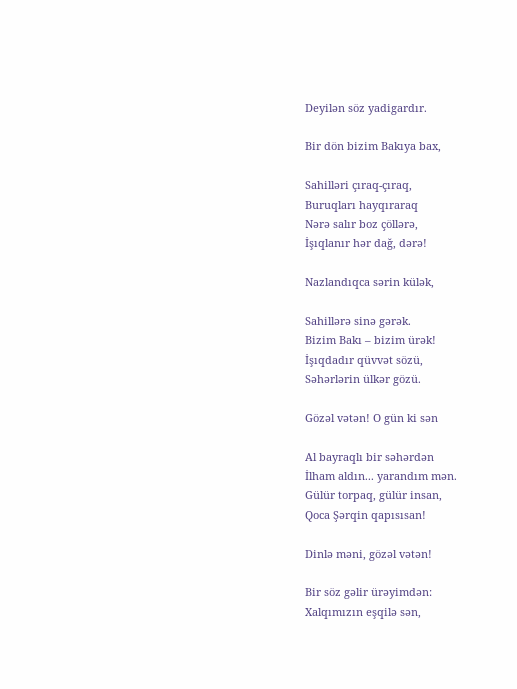Deyilən söz yadigardır.

Bir dön bizim Bakıya bax,

Sahilləri çıraq-çıraq,
Buruqları hayqıraraq
Nərə salır boz çöllərə,
İşıqlanır hər dağ, dərə!

Nazlandıqca sərin külək,

Sahillərə sinə gərək.
Bizim Bakı – bizim ürək!
İşıqdadır qüvvət sözü,
Səhərlərin ülkər gözü.

Gözəl vətən! O gün ki sən

Al bayraqlı bir səhərdən
İlham aldın... yarandım mən.
Gülür torpaq, gülür insan,
Qoca Şərqin qapısısan!

Dinlə məni, gözəl vətən!

Bir söz gəlir ürəyimdən:
Xalqımızın eşqilə sən,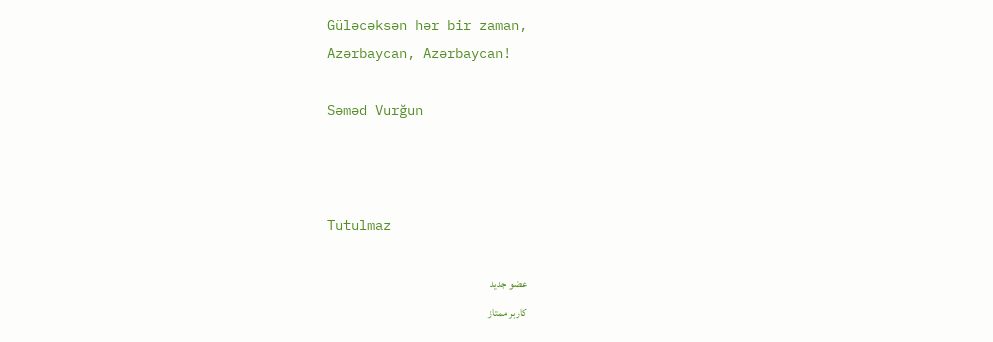Güləcəksən hər bir zaman,
Azərbaycan, Azərbaycan!

Səməd Vurğun



Tutulmaz

عضو جدید
کاربر ممتاز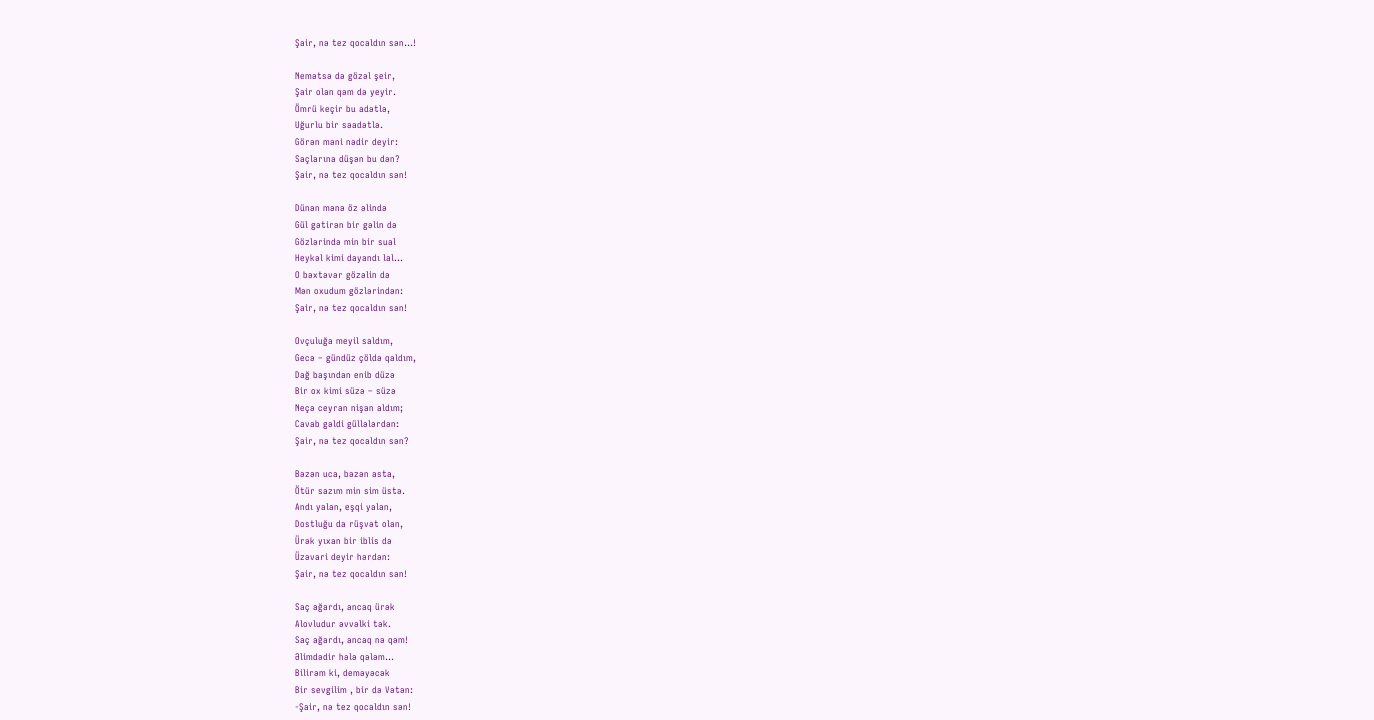Şair, nə tez qocaldın sən...!

Nemətsə də gözəl şeir,
Şair olan qəm də yeyir.
Ömrü keçir bu adətlə,
Uğurlu bir səadətlə.
Görən məni nədir deyir:
Saçlarına düşən bu dən?
Şair, nə tez qocaldın sən!

Dünən mənə öz əlində
Gül gətirən bir gəlin də
Gözlərində min bir sual
Heykəl kimi dayandı lal…
O bəxtəvər gözəlin də
Mən oxudum gözlərindən:
Şair, nə tez qocaldın sən!

Ovçuluğa meyil saldım,
Gecə – gündüz çöldə qaldım,
Dağ başından enib düzə
Bir ox kimi süzə – süzə
Neçə ceyran nişan aldım;
Cavab gəldi güllələrdən:
Şair, nə tez qocaldın sən?

Bəzən uca, bəzən asta,
Ötür sazım min sim üstə.
Andı yalan, eşqi yalan,
Dostluğu da rüşvət olan,
Ürək yıxan bir iblis də
Üzəvari deyir hərdən:
Şair, nə tez qocaldın sən!

Saç ağardı, ancaq ürək
Alovludur əvvəlki tək.
Saç ağardı, ancaq nə qəm!
Əlimdədir hələ qələm…
Bilirəm ki, deməyəcək
Bir sevgilim , bir də Vətən:
-Şair, nə tez qocaldın sən!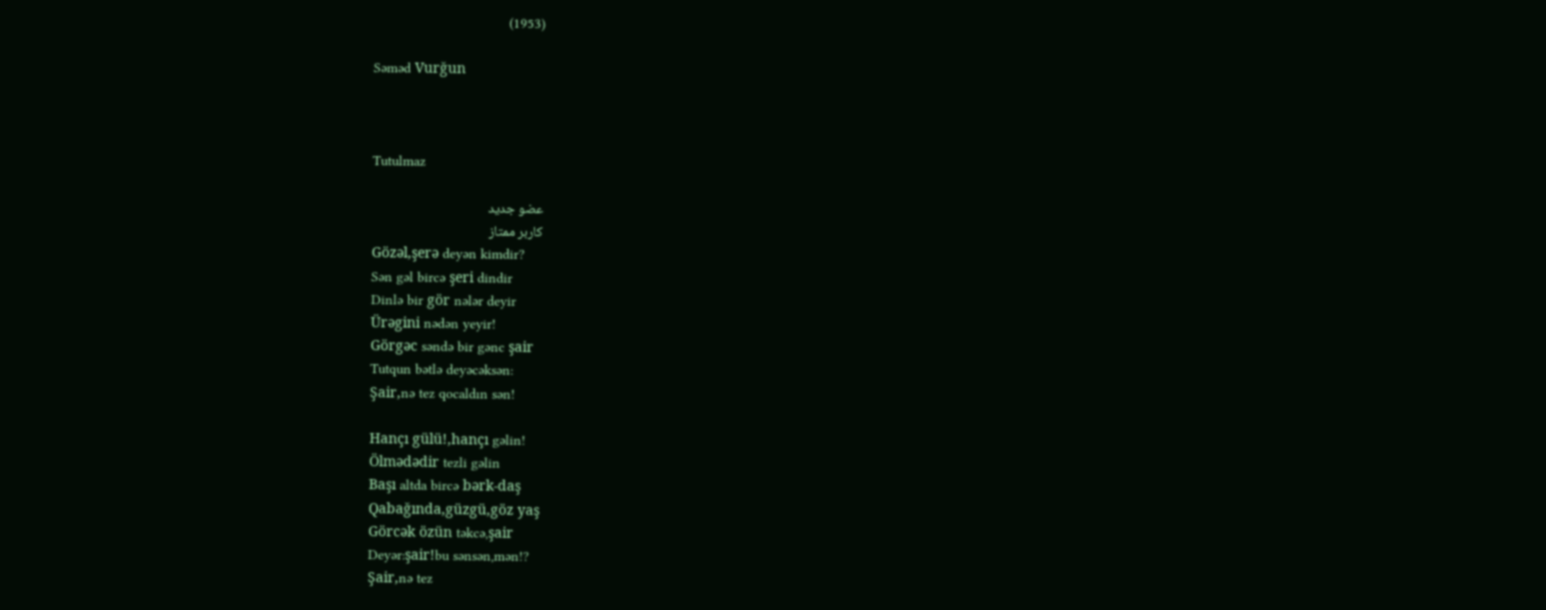(1953)

Səməd Vurğun



Tutulmaz

عضو جدید
کاربر ممتاز
Gözəl,şerə deyən kimdir?
Sən gəl bircə şeri dindir
Dinlə bir gör nələr deyir
Ürəgini nədən yeyir!
Görgəc səndə bir gənc şair
Tutqun bətlə deyəcəksən:
Şair,nə tez qocaldın sən!

Hançı gülü!,hançı gəlin!
Ölmədədir tezli gəlin
Başı altda bircə bərk-daş
Qabağında,güzgü,göz yaş
Görcək özün təkcə,şair
Deyər:şair!bu sənsən,mən!?
Şair,nə tez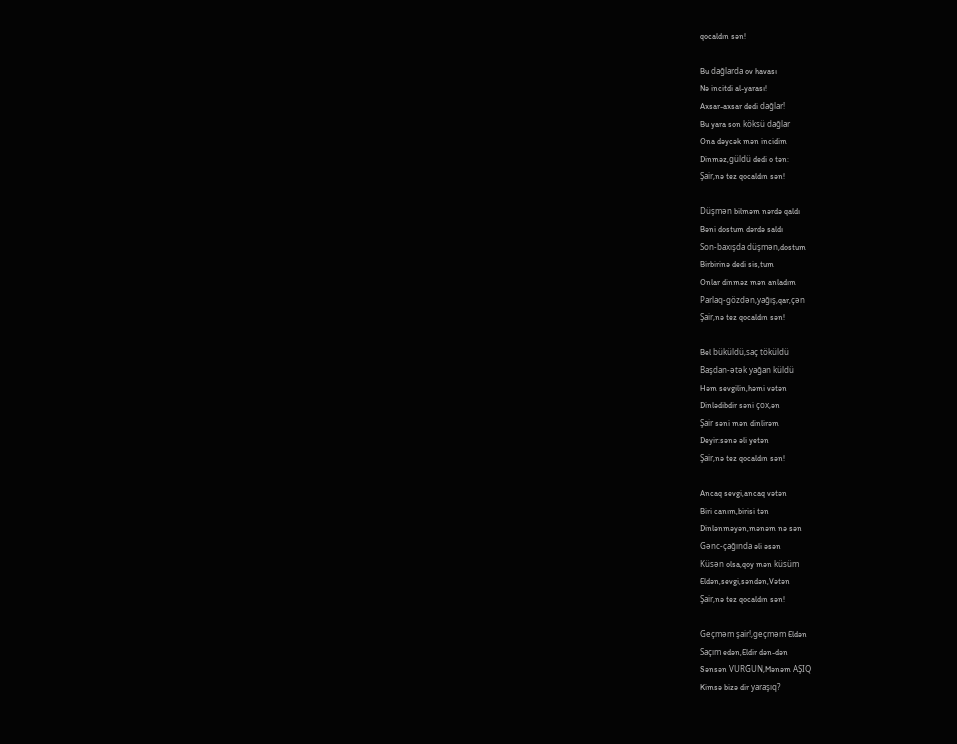qocaldın sən!

Bu dağlarda ov havası
Nə incitdi al-yarası!
Axsar-axsar dedi dağlar!
Bu yara son köksü dağlar
Ona dəycək mən incidim
Dinməz,güldü dedi o tən:
Şair,nə tez qocaldın sən!

Düşmən bilməm nərdə qaldı
Bəni dostum dərdə saldı
Son-baxışda düşmən,dostum
Birbirinə dedi sis,tum
Onlar dinməz mən anladım
Parlaq-gözdən,yağış,qar,çən
Şair,nə tez qocaldın sən!

Bel büküldü,saç töküldü
Başdan-ətək yağan küldü
Həm sevgilin,həmi vətən
Dinlədibdir səni çox,ən
Şair səni mən dinlirəm
Deyir:sənə əli yetən
Şair,nə tez qocaldın sən!

Ancaq sevgi,ancaq vətən
Biri canım,birisi tən
Dinlənməyən,mənəm nə sən
Gənc-çağında əli əsən
Küsən olsa,qoy mən küsüm
Eldən,sevgi,səndən,Vətən
Şair,nə tez qocaldın sən!

Geçməm şair!,geçməm Eldən
Saçım edən,Eldir dən-dən
Sənsən VURĞUN,Mənəm AŞIQ
Kimsə bizə dir yaraşıq?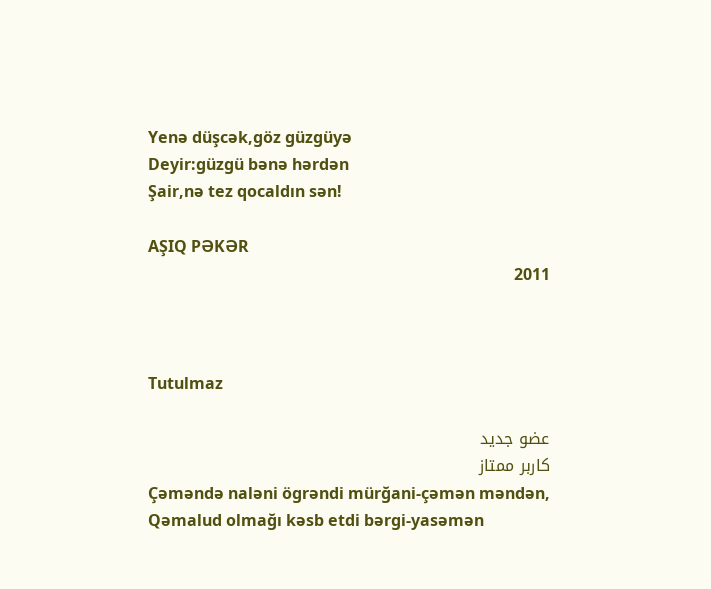Yenə düşcək,göz güzgüyə
Deyir:güzgü bənə hərdən
Şair,nə tez qocaldın sən!

AŞIQ PƏKƏR
2011



Tutulmaz

عضو جدید
کاربر ممتاز
Çəməndə naləni ögrəndi mürğani-çəmən məndən,
Qəmalud olmağı kəsb etdi bərgi-yasəmən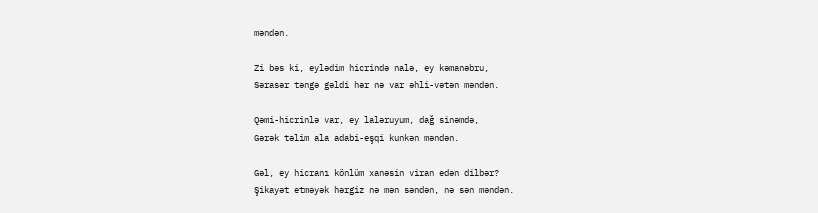məndən.

Zi bəs ki, eylədim hicrində nalə, ey kəmanəbru,
Sərasər təngə gəldi hər nə var əhli-vətən məndən.

Qəmi-hicrinlə var, ey laləruyum, dağ sinəmdə,
Gərək təlim ala adabi-eşqi kunkən məndən.

Gəl, ey hicranı könlüm xanəsin viran edən dilbər?
Şikayət etməyək hərgiz nə mən səndən, nə sən məndən.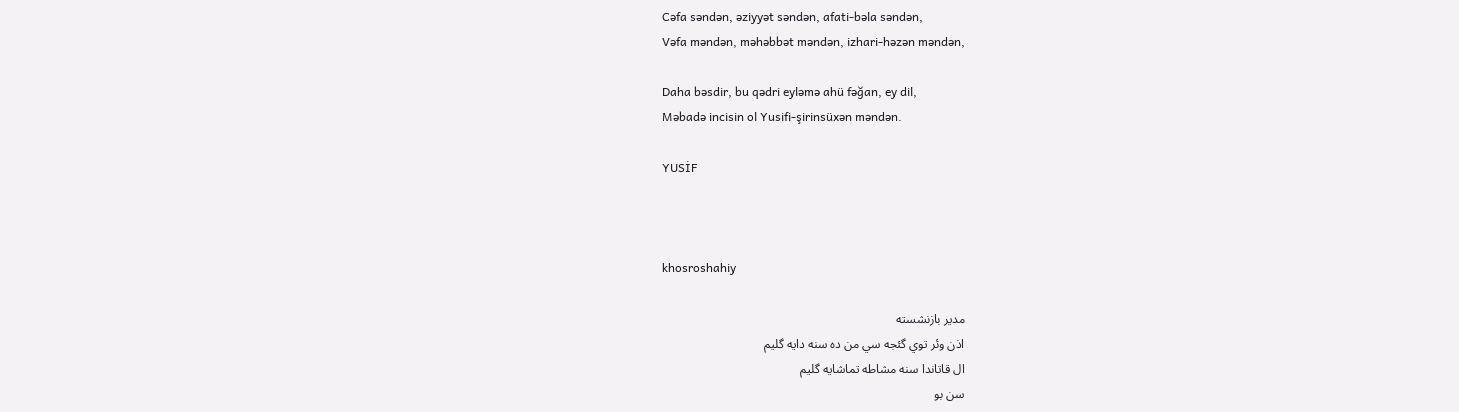Cəfa səndən, əziyyət səndən, afati-bəla səndən,
Vəfa məndən, məhəbbət məndən, izhari-həzən məndən,

Daha bəsdir, bu qədri eyləmə ahü fəğan, ey dil,
Məbadə incisin ol Yusifi-şirinsüxən məndən.

YUSİF



khosroshahiy

مدیر بازنشسته
اذن وئر توي گئجه سي من ده سنه دايه گليم
ال قاتاندا سنه مشاطه تماشايه گليم
سن بو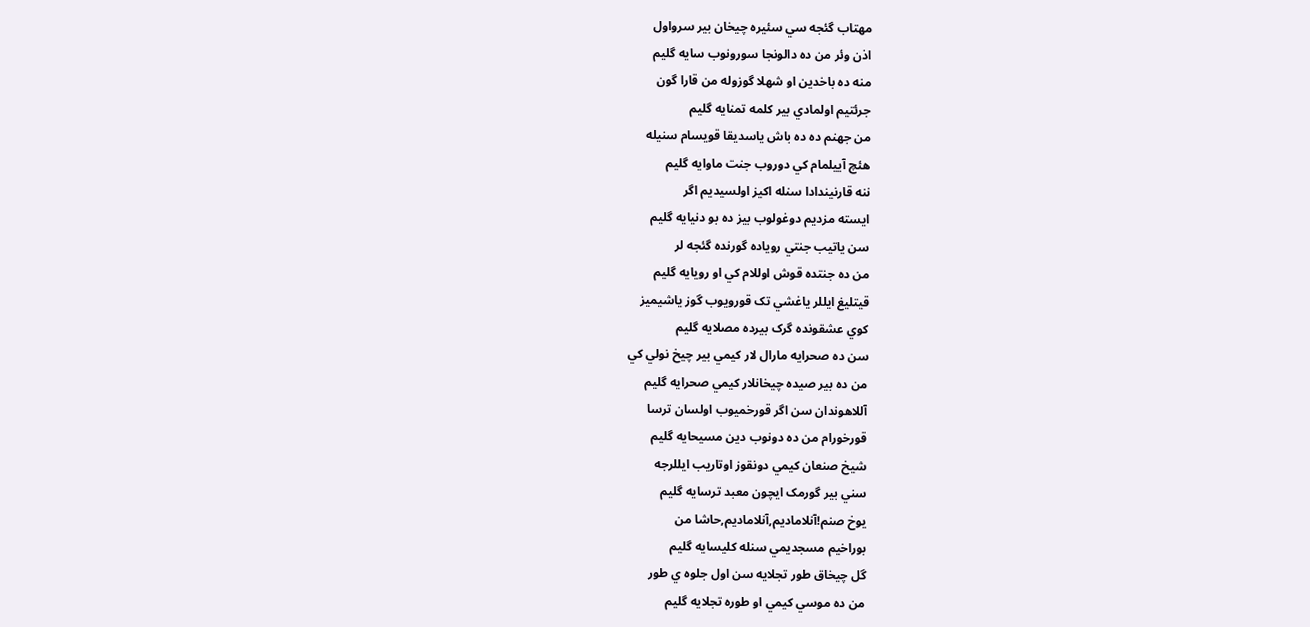مهتاب گئجه سي سئيره چيخان بير سرواول
اذن وئر من ده دالونجا سورونوب سايه گليم
منه ده باخدين او شهلا گوزوله من قارا گون
جرئتيم اولمادي بير کلمه تمنايه گليم
من جهنم ده ده باش ياسديقا قويسام سنيله
هئچ آييلمام کي دوروب جنت ماوايه گليم
ننه قارنيندادا سنله اکيز اولسيديم اگر
ايسته مزديم دوغولوب بيز ده بو دنيايه گليم
سن ياتيب جنتي روياده گورنده گئجه لر
من ده جنتده قوش اوللام کي او رويايه گليم
قيتليغ ايللر ياغشي تک قورويوب گوز ياشيميز
کوي عشقونده گرک بيرده مصلايه گليم
سن ده صحرايه مارال لار کيمي بير چيخ نولي کي
من ده بير صيده چيخانلار کيمي صحرايه گليم
آللاهوندان سن اگر قورخميوب اولسان ترسا
قورخورام من ده دونوب دين مسيحايه گليم
شيخ صنعان کيمي دونقوز اوتاريب ايللرجه
سني بير گورمک ايچون معبد ترسايه گليم
يوخ صنم!آنلاماديم,آنلاماديم,حاشا من
بوراخيم مسجديمي سنله کليسايه گليم
گل چيخاق طور تجلايه سن اول جلوه ي طور
من ده موسي کيمي او طوره تجلايه گليم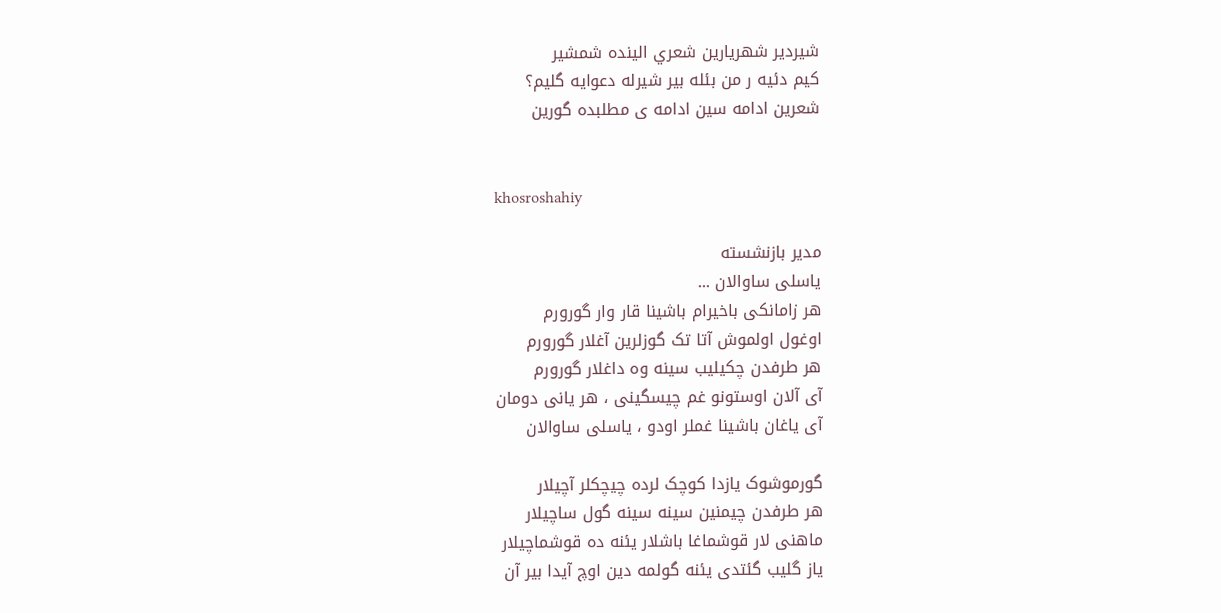شيردير شهريارين شعري الينده شمشير
کيم دئيه ر من بئله بير شيرله دعوايه گليم؟
شعرین ادامه سین ادامه ی مطلبده گورين


khosroshahiy

مدیر بازنشسته
یاسلی ساوالان ...
هر زامانکی باخیرام باشینا قار وار گورورم
اوغول اولموش آتا تک گوزلرین آغلار گورورم
هر طرفدن چکیلیب سینه وه داغلار گورورم
آی آلان اوستونو غم چیسگینی ، هر یانی دومان
آی یاغان باشینا غملر اودو ، یاسلی ساوالان

گورموشوک یازدا کوچک لرده چیچکلر آچیلار
هر طرفدن چیمنین سینه سینه گول ساچیلار
ماهنی لار قوشماغا باشلار یئنه ده قوشماچیلار
یاز گلیب گئتدی یئنه گولمه دین اوچ آیدا بیر آن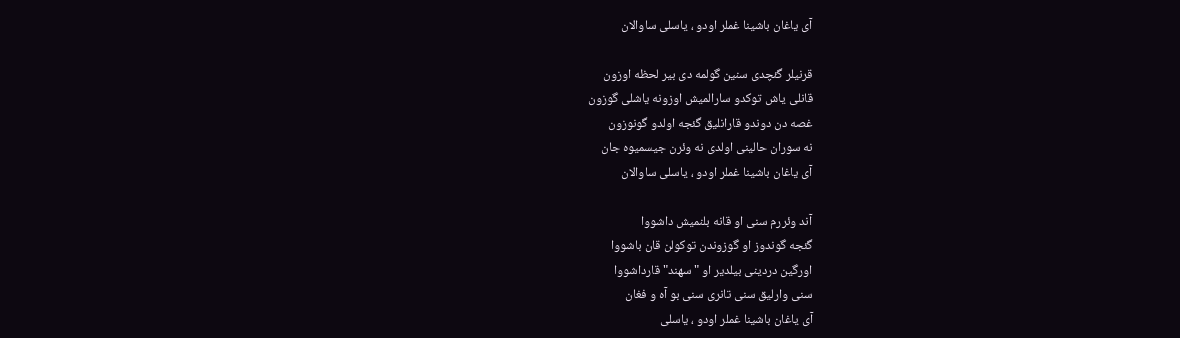آی یاغان باشینا غملر اودو ، یاسلی ساوالان

قرنیلر گئچدی سنین گولمه دی بیر لحظه اوزون
قانلی یاش توکدو سارالمیش اوزونه یاشلی گوزون
غصه دن دوندو قارانلیق گئجه اولدو گونوزون
نه سوران حالینی اولدی نه وئرن جیسمیوه جان
آی یاغان باشینا غملر اودو ، یاسلی ساوالان

آند وئررم سنی او قانه بلنمیش داشووا
گئجه گوندوز او گوزوندن توکولن قان باشووا
اورگین دردینی بیلدیر او "سهند" قارداشووا
سنی وارلیق سنی تانری سنی بو آه و فغان
آی یاغان باشینا غملر اودو ، یاسلی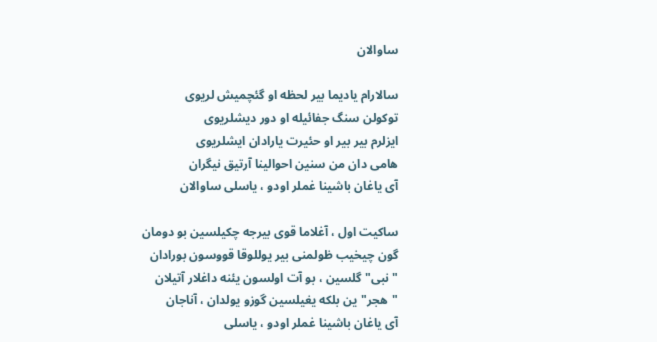ساوالان

سالارام یادیما بیر لحظه او گئچمیش لریوی
توکولن سنگ جفائیله او دور دیشلریوی
ایزلرم بیر بیر او حئیرت یارادان ایشلریوی
هامی دان من سنین احوالینا آرتیق نیگران
آی یاغان باشینا غملر اودو ، یاسلی ساوالان

ساکیت اول ، آغلاما قوی بیرجه چکیلسین بو دومان
گون چیخیب ظولمنی بیر یوللوقا قووسون بورادان
"نبی" گلسین ، بو آت اولسون یئنه داغلار آتیلان
"هجر"ین بلکه یغیلسین گوزو یولدان ، آناجان
آی یاغان باشینا غملر اودو ، یاسلی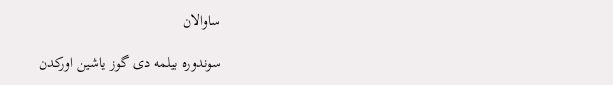ساوالان

سوندوره بیلمه دی گوز یاشین اورکدن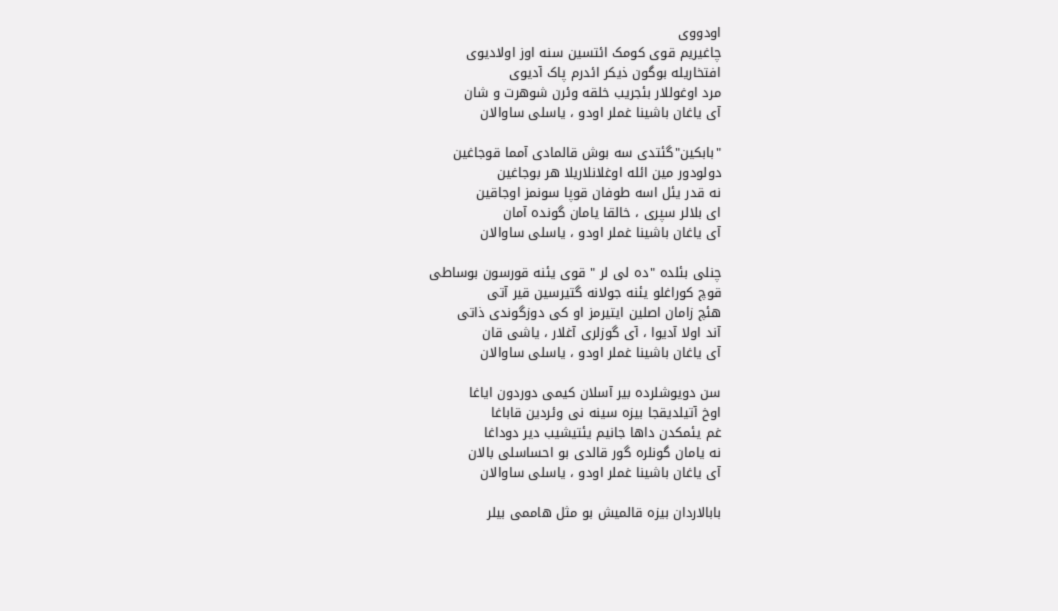اودووی
چاغیریم قوی کومک ائتسین سنه اوز اولادیوی
افتخاریله بوگون ذیکر ائدرم پاک آدیوی
مرد اوغوللار بئجریب خلقه وئرن شوهرت و شان
آی یاغان باشینا غملر اودو ، یاسلی ساوالان

"بابکین"گئتدی سه بوش قالمادی آمما قوجاغین
دولودور مین ائله اوغلانلاریلا هر بوجاغین
نه قدر یئل اسه طوفان قوپا سونمز اوجاقین
ای بلالر سپری ، خالقا یامان گونده آمان
آی یاغان باشینا غملر اودو ، یاسلی ساوالان

چنلی بئلده "ده لی لر " قوی یئنه قورسون بوساطی
قوچ کوراغلو یئنه جولانه گتیرسین قیر آتی
هئچ زامان اصلین ایتیرمز او کی دوزگوندی ذاتی
آند اولا آدیوا ، آی گوزلری آغلار ، یاشی قان
آی یاغان باشینا غملر اودو ، یاسلی ساوالان

سن دویوشلرده بیر آسلان کیمی دوردون ایاغا
اوخ آتیلدیقجا بیزه سینه نی وئردین قاباغا
غم یئمکدن داها جانیم یئتیشیب دیر دوداغا
نه یامان گونلره گور قالدی بو احساسلی بالان
آی یاغان باشینا غملر اودو ، یاسلی ساوالان

بابالاردان بیزه قالمیش بو مثل هاممی بیلر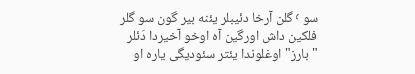سو ٬ گلن آرخا دئیبلر یئنه بیر گون سو گلر
فلکین داش اورگین آه اوخو آخیردا دَئلر
"بارز" اوغلوندا یئتر سئودیگی یاره او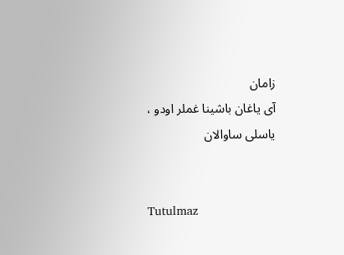زامان
آی یاغان باشینا غملر اودو ، یاسلی ساوالان


Tutulmaz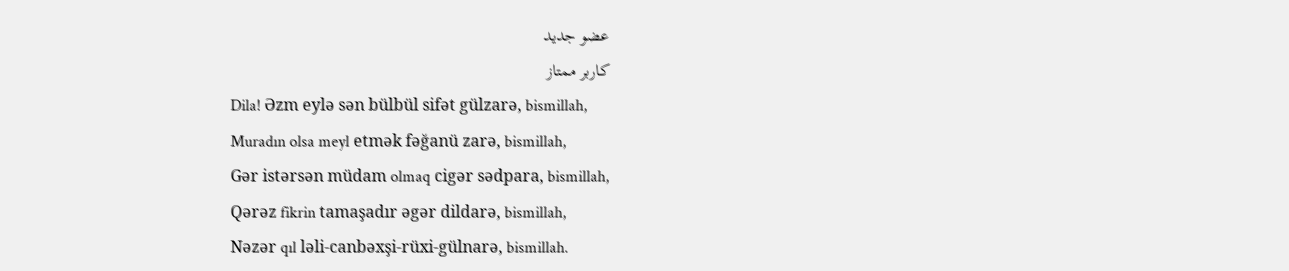عضو جدید
کاربر ممتاز
Dila! Əzm eylə sən bülbül sifət gülzarə, bismillah,
Muradın olsa meyl etmək fəğanü zarə, bismillah,
Gər istərsən müdam olmaq cigər sədpara, bismillah,
Qərəz fikrin tamaşadır əgər dildarə, bismillah,
Nəzər qıl ləli-canbəxşi-rüxi-gülnarə, bismillah.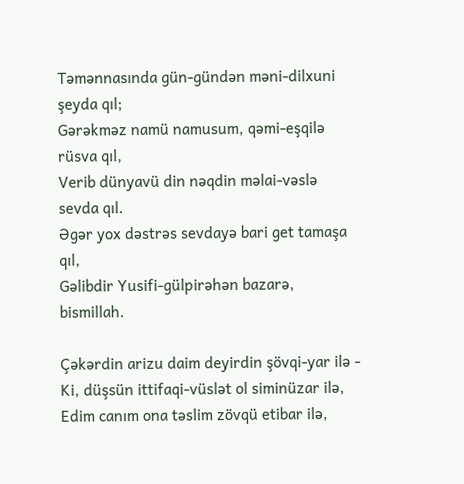Təmənnasında gün-gündən məni-dilxuni şeyda qıl;
Gərəkməz namü namusum, qəmi-eşqilə rüsva qıl,
Verib dünyavü din nəqdin məlai-vəslə sevda qıl.
Əgər yox dəstrəs sevdayə bari get tamaşa qıl,
Gəlibdir Yusifi-gülpirəhən bazarə, bismillah.

Çəkərdin arizu daim deyirdin şövqi-yar ilə -
Ki, düşsün ittifaqi-vüslət ol siminüzar ilə,
Edim canım ona təslim zövqü etibar ilə,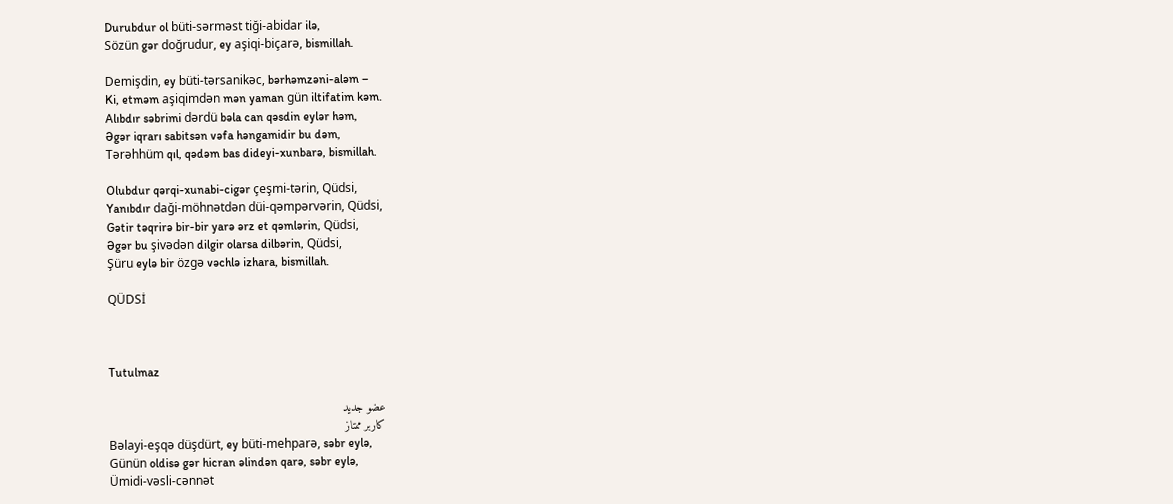Durubdur ol büti-sərməst tiği-abidar ilə,
Sözün gər doğrudur, ey aşiqi-biçarə, bismillah.

Demişdin, ey büti-tərsanikəc, bərhəmzəni-aləm –
Ki, etməm aşiqimdən mən yaman gün iltifatim kəm.
Alıbdır səbrimi dərdü bəla can qəsdin eylər həm,
Əgər iqrarı sabitsən vəfa həngamidir bu dəm,
Tərəhhüm qıl, qədəm bas dideyi-xunbarə, bismillah.

Olubdur qərqi-xunabi-cigər çeşmi-tərin, Qüdsi,
Yanıbdır daği-möhnətdən düi-qəmpərvərin, Qüdsi,
Gətir təqrirə bir-bir yarə ərz et qəmlərin, Qüdsi,
Əgər bu şivədən dilgir olarsa dilbərin, Qüdsi,
Şüru eylə bir özgə vəchlə izhara, bismillah.

QÜDSİ



Tutulmaz

عضو جدید
کاربر ممتاز
Bəlayi-eşqə düşdürt, ey büti-mehparə, səbr eylə,
Günün oldisə gər hicran əlindən qarə, səbr eylə,
Ümidi-vəsli-cənnət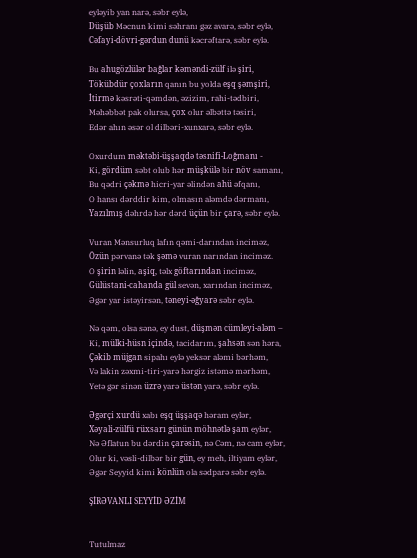eyləyib yan narə, səbr eylə,
Düşüb Məcnun kimi səhranı gəz avarə, səbr eylə,
Cəfayi-dövri-gərdun dunü kəcrəftarə, səbr eylə.

Bu ahugözlülər bağlar kəməndi-zülf ilə şiri,
Tökübdür çoxların qanın bu yolda eşq şəmşiri,
İtirmə kəsrəti-qəmdən, əzizim, rahi-tədbiri,
Məhəbbət pak olursa, çox olur əlbəttə təsiri,
Edər ahın əsər ol dilbəri-xunxarə, səbr eylə.

Oxurdum məktəbi-üşşaqdə təsnifi-Loğmanı -
Ki, gördüm səbt olub hər müşkülə bir növ samanı,
Bu qədri çəkmə hicri-yar əlindən ahü əfqanı,
O hansı dərddir kim, olmasın aləmdə dərmanı,
Yazılmış dəhrdə hər dərd üçün bir çarə, səbr eylə.

Vuran Mənsurluq lafın qəmi-darından inciməz,
Özün pərvanə tək şəmə vuran narından inciməz.
O şirin ləlin, aşiq, təlx göftarından inciməz,
Gülüstani-cahanda gül sevən, xarından inciməz,
Əgər yar istəyirsən, təneyi-əğyarə səbr eylə.

Nə qəm, olsa sənə, ey dust, düşmən cümleyi-aləm –
Ki, mülki-hüsn içində, tacidarım, şahsən sən həra,
Çəkib müjgan sipahı eylə yeksər aləmi bərhəm,
Və lakin zəxmi-tiri-yarə hərgiz istəmə mərhəm,
Yetə gər sinən üzrə yarə üstən yarə, səbr eylə.

Əgərçi xurdü xabı eşq üşşaqə həram eylər,
Xəyali-zülfü rüxsarı günün möhnətlə şam eylər,
Nə Əflatun bu dərdin çarəsin, nə Cəm, nə cam eylər,
Olur ki, vəsli-dilbər bir gün, ey meh, iltiyam eylər,
Əgər Seyyid kimi könlün ola sədparə səbr eylə.

ŞİRƏVANLI SEYYİD ƏZİM


Tutulmaz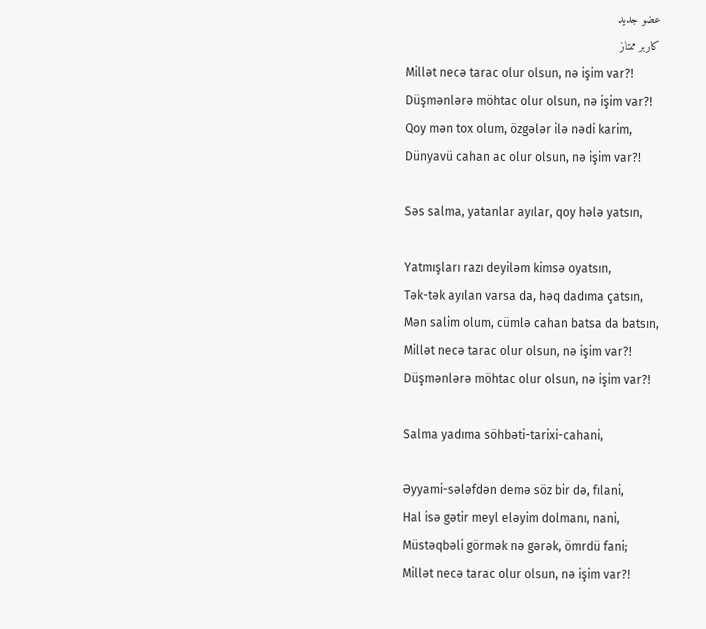عضو جدید
کاربر ممتاز
Millət necə tarac olur olsun, nə işim var?!
Düşmənlərə möhtac olur olsun, nə işim var?!
Qoy mən tox olum, özgələr ilə nədi karim,
Dünyavü cahan ac olur olsun, nə işim var?!

Səs salma, yatanlar ayılar, qoy hələ yatsın,

Yatmışları razı deyiləm kimsə oyatsın,
Tək-tək ayılan varsa da, həq dadıma çatsın,
Mən salim olum, cümlə cahan batsa da batsın,
Millət necə tarac olur olsun, nə işim var?!
Düşmənlərə möhtac olur olsun, nə işim var?!

Salma yadıma söhbəti-tarixi-cahani,

Əyyami-sələfdən demə söz bir də, fılani,
Hal isə gətir meyl eləyim dolmanı, nani,
Müstəqbəli görmək nə gərək, ömrdü fani;
Millət necə tarac olur olsun, nə işim var?!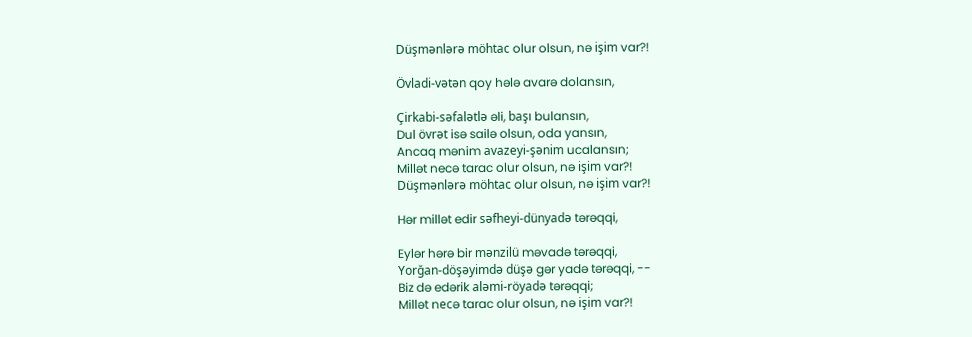Düşmənlərə möhtac olur olsun, nə işim var?!

Övladi-vətən qoy hələ avarə dolansın,

Çirkabi-səfalətlə əli, başı bulansın,
Dul övrət isə sailə olsun, oda yansın,
Ancaq mənim avazeyi-şənim ucalansın;
Millət necə tarac olur olsun, nə işim var?!
Düşmənlərə möhtac olur olsun, nə işim var?!

Hər millət edir səfheyi-dünyadə tərəqqi,

Eylər hərə bir mənzilü məvadə tərəqqi,
Yorğan-döşəyimdə düşə gər yadə tərəqqi, --
Biz də edərik aləmi-röyadə tərəqqi;
Millət nесə tarac olur olsun, nə işim var?!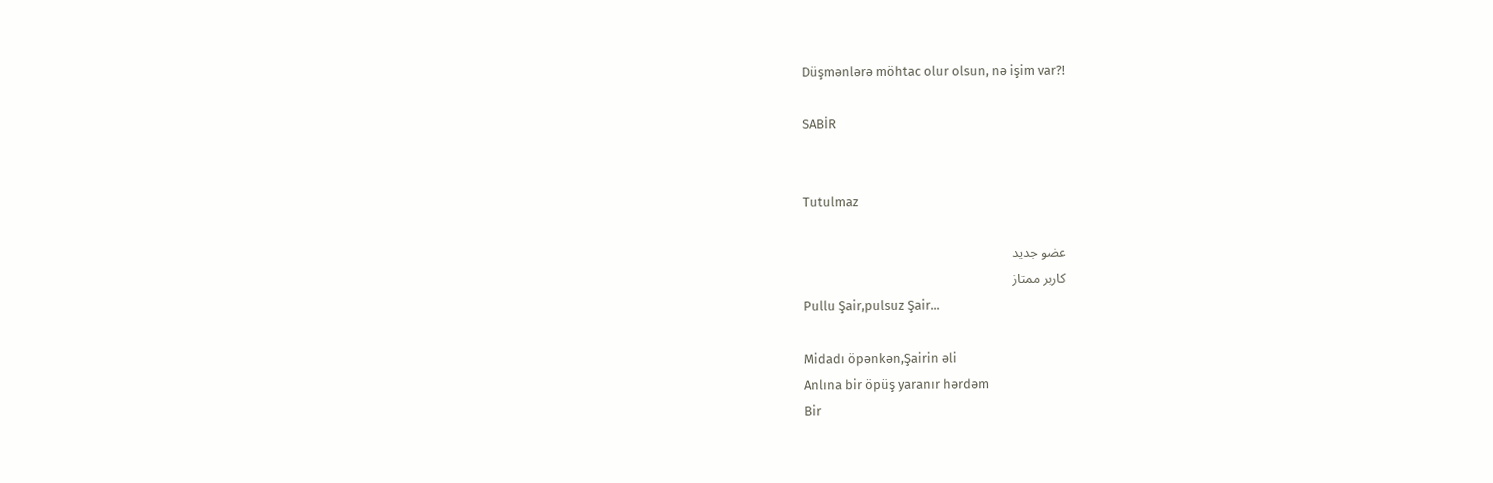Düşmənlərə möhtac olur olsun, nə işim var?!

SABİR


Tutulmaz

عضو جدید
کاربر ممتاز
Pullu Şair,pulsuz Şair...

Midadı öpənkən,Şairin əli
Anlına bir öpüş yaranır hərdəm
Bir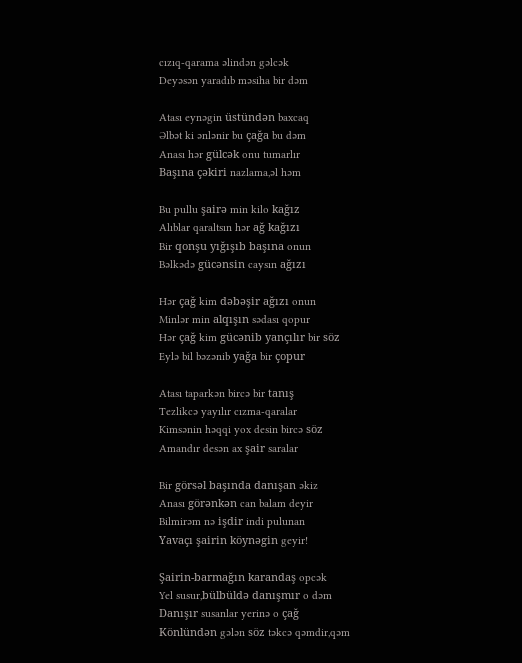cızıq-qarama əlindən gəlcək
Deyəsən yaradıb məsiha bir dəm

Atası eynəgin üstündən baxcaq
Əlbət ki ənlənir bu çağa bu dəm
Anası hər gülcək onu tumarlır
Başına çəkiri nazlama,əl həm

Bu pullu şairə min kilo kağız
Alıblar qaraltsın hər ağ kağızı
Bir qonşu yığışıb başına onun
Bəlkədə gücənsin caysın ağızı

Hər çağ kim dəbəşir ağızı onun
Minlər min alqışın sədası qopur
Hər çağ kim gücənib yançılır bir söz
Eylə bil bəzənib yağa bir çopur

Atası taparkən bircə bir tanış
Tezlikcə yayılır cızma-qaralar
Kimsənin həqqi yox desin bircə söz
Amandır desən ax şair saralar

Bir görsəl başında danışan əkiz
Anası görənkən can balam deyir
Bilmirəm nə işdir indi pulunan
Yavaçı şairin köynəgin geyir!

Şairin-barmağın karandaş opcək
Yel susur,bülbüldə danışmır o dəm
Danışır susanlar yerinə o çağ
Könlündən gələn söz təkcə qəmdir,qəm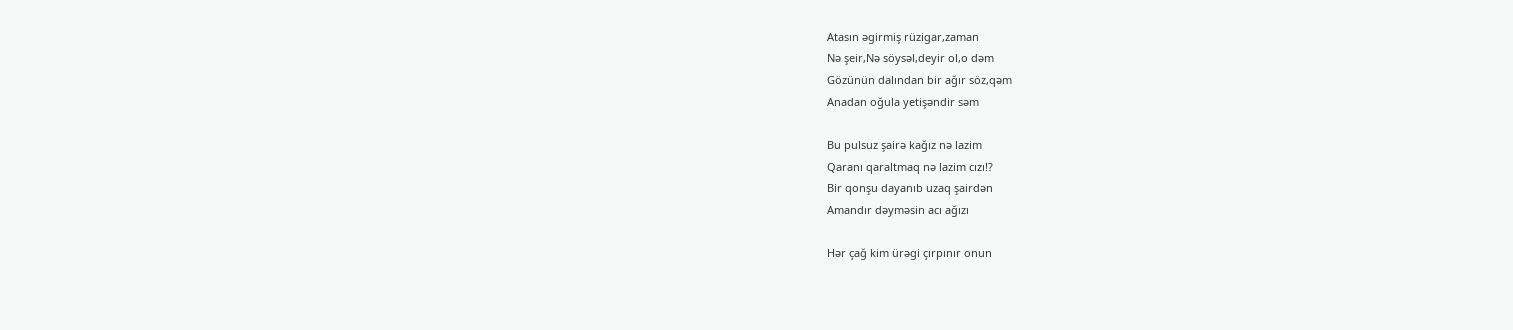Atasın əgirmiş rüzigar,zaman
Nə şeir,Nə söysəl,deyir ol,o dəm
Gözünün dalından bir ağır söz,qəm
Anadan oğula yetişəndir səm

Bu pulsuz şairə kağız nə lazim
Qaranı qaraltmaq nə lazim cızı!?
Bir qonşu dayanıb uzaq şairdən
Amandır dəyməsin acı ağızı

Hər çağ kim ürəgi çırpınır onun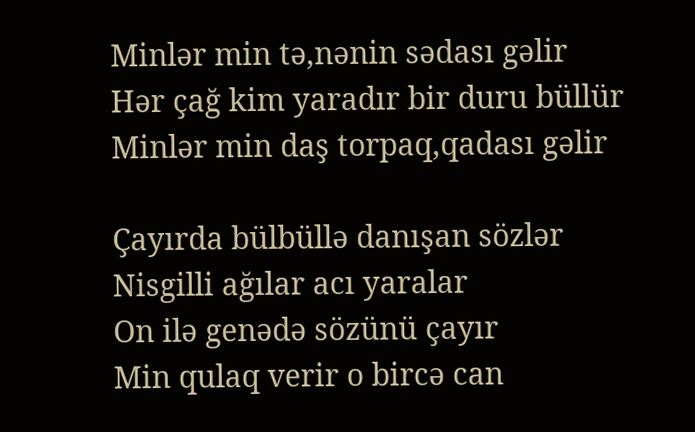Minlər min tə,nənin sədası gəlir
Hər çağ kim yaradır bir duru büllür
Minlər min daş torpaq,qadası gəlir

Çayırda bülbüllə danışan sözlər
Nisgilli ağılar acı yaralar
On ilə genədə sözünü çayır
Min qulaq verir o bircə can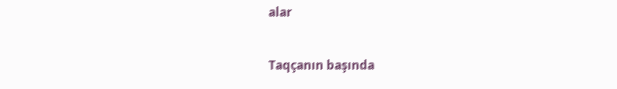alar

Taqçanın başında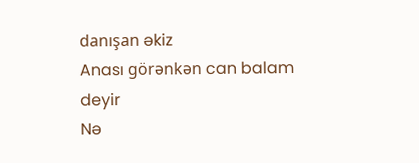danışan əkiz
Anası görənkən can balam deyir
Nə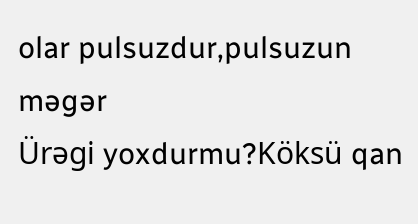olar pulsuzdur,pulsuzun məgər
Ürəgi yoxdurmu?Köksü qan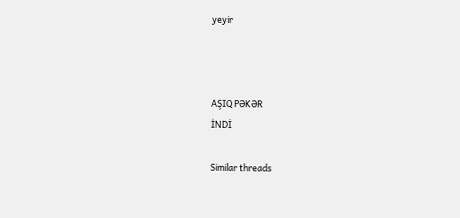yeyir



AŞIQ PƏKƏR
İNDİ

Similar threads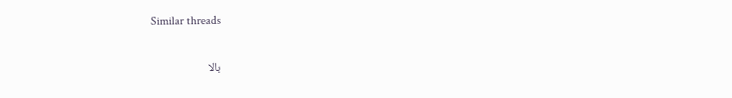Similar threads

بالا